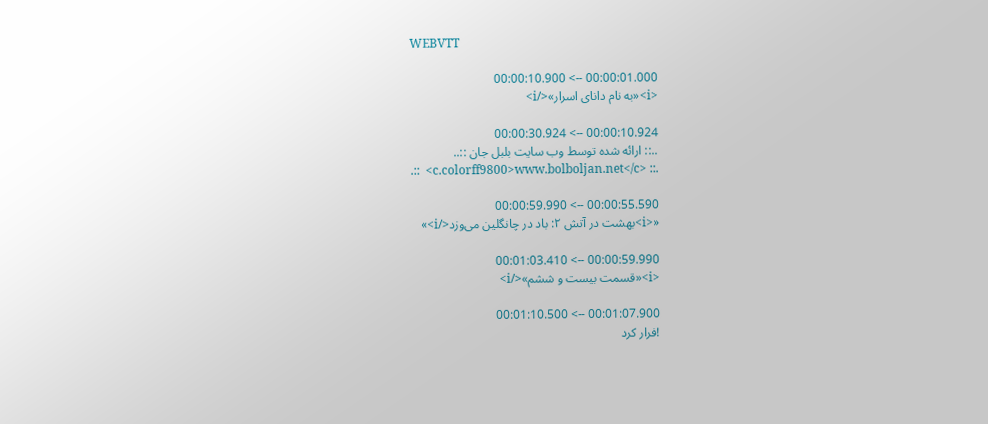WEBVTT

00:00:01.000 --> 00:00:10.900
<i>«به نام دانای اسرار»</i>

00:00:10.924 --> 00:00:30.924
..:: ارائه شده توسط وب سايت بلبل جان ::..
.::  <c.colorff9800>www.bolboljan.net</c> ::.

00:00:55.590 --> 00:00:59.990
«<i>بهشت در آتش ۲: باد در چانگلین می‌وزد</i>»

00:00:59.990 --> 00:01:03.410
<i>«قسمت بیست و ششم»</i>

00:01:07.900 --> 00:01:10.500
!فرار کرد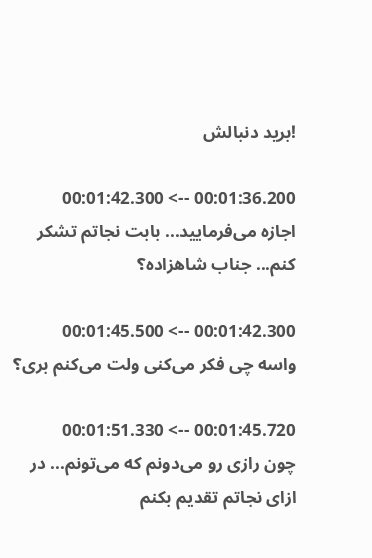!برید دنبالش

00:01:36.200 --> 00:01:42.300
اجازه می‌فرمایید... بابت نجاتم تشکر کنم... جناب شاهزاده؟

00:01:42.300 --> 00:01:45.500
واسه چی فکر می‌کنی ولت می‌کنم بری؟

00:01:45.720 --> 00:01:51.330
چون رازی رو می‌دونم که می‌تونم... در ازای نجاتم تقدیم‌‌ بکنم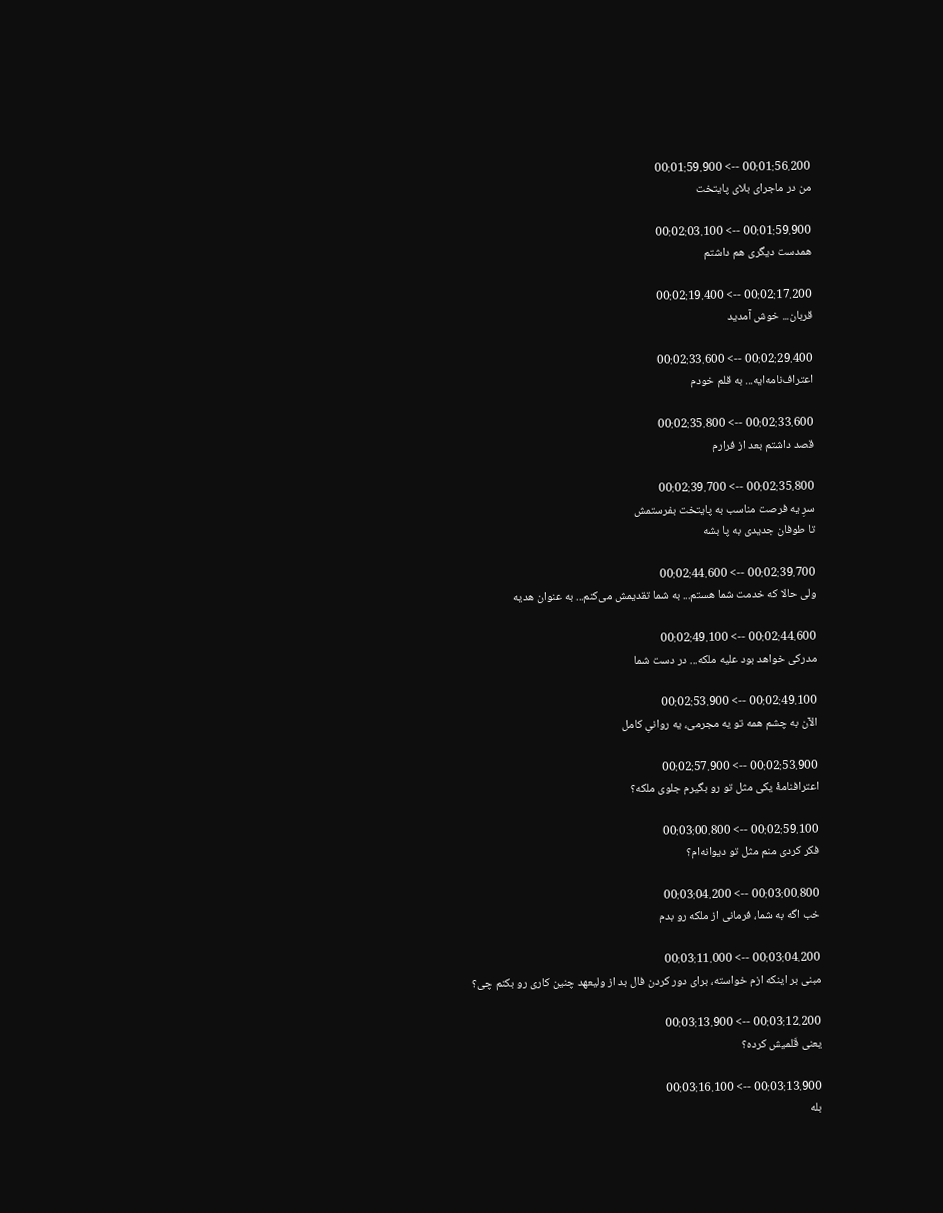00:01:56.200 --> 00:01:59.900
من در ماجرای بلای پایتخت

00:01:59.900 --> 00:02:03.100
همدست دیگری هم داشتم

00:02:17.200 --> 00:02:19.400
قربان... خوش آمدید

00:02:29.400 --> 00:02:33.600
اعتراف‌نامه‌ایه... به قلم خودم

00:02:33.600 --> 00:02:35.800
قصد داشتم بعد از فرارم

00:02:35.800 --> 00:02:39.700
سرِ یه فرصت مناسب به پایتخت بفرستمش
تا طوفان جدیدی به پا بشه

00:02:39.700 --> 00:02:44.600
ولی حالا که خدمت شما هستم... به شما تقدیمش می‌کنم... به عنوان هدیه

00:02:44.600 --> 00:02:49.100
مدرکی خواهد بود علیه ملکه... در دست شما

00:02:49.100 --> 00:02:53.900
الآن به چشم همه تو یه مجرمی، یه روانیِ کامل

00:02:53.900 --> 00:02:57.900
اعترافنامۀ یکی مثل تو رو بگیرم جلوی ملکه؟

00:02:59.100 --> 00:03:00.800
فکر کردی منم مثل تو دیوانه‌ام؟

00:03:00.800 --> 00:03:04.200
خب اگه به شما، فرمانی از ملکه رو بدم

00:03:04.200 --> 00:03:11.000
مبنی بر اینکه ازم خواسته، برای دور کردن فال بد از ولیعهد چنین کاری رو بکنم چی؟

00:03:12.200 --> 00:03:13.900
یعنی قَلمیش کرده؟

00:03:13.900 --> 00:03:16.100
بله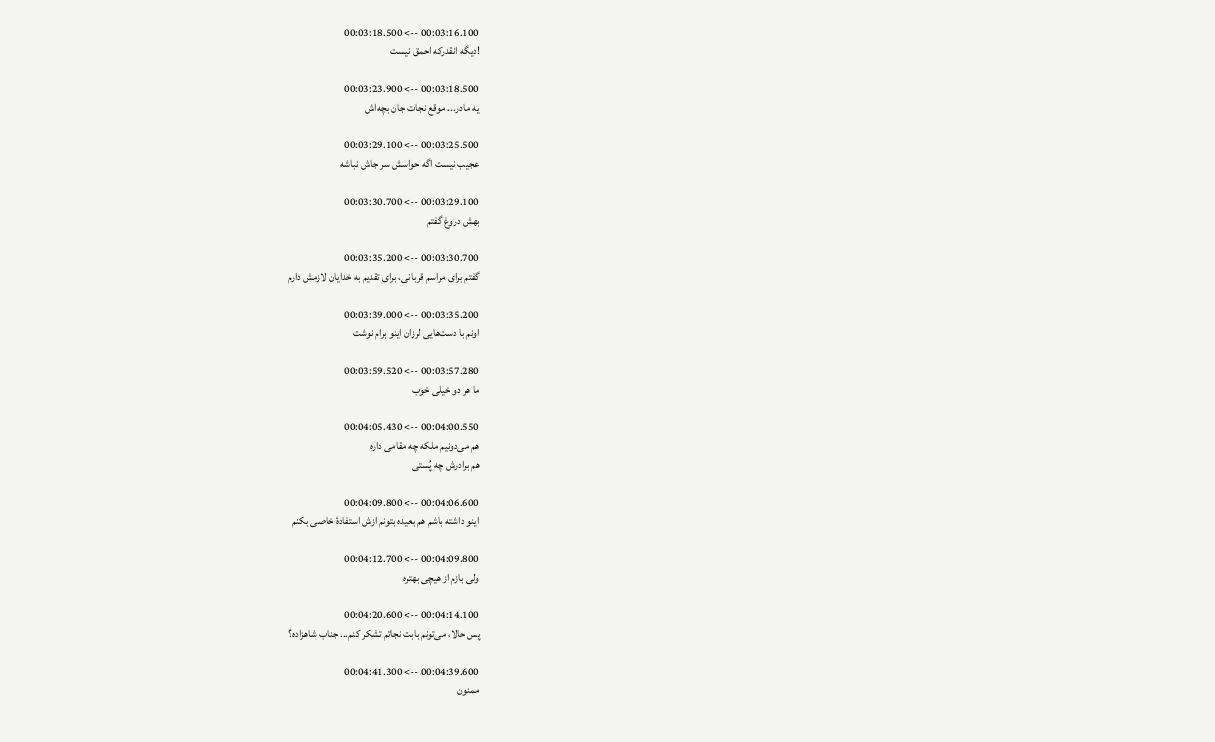00:03:16.100 --> 00:03:18.500
!دیگه انقدرکه احمق نیست

00:03:18.500 --> 00:03:23.900
یه مادر... موقع نجات جان بچه‌اش

00:03:25.500 --> 00:03:29.100
عجیب نیست اگه حواسش سر جاش نباشه

00:03:29.100 --> 00:03:30.700
بهش دروغ گفتم

00:03:30.700 --> 00:03:35.200
گفتم برای مراسم قربانی، برای تقدیم به خدایان لازمش دارم

00:03:35.200 --> 00:03:39.000
اونم با دست‌هایی لرزان اینو برام نوشت

00:03:57.280 --> 00:03:59.520
ما هر دو خیلی خوب

00:04:00.550 --> 00:04:05.430
هم می‌دونیم ملکه چه مقامی داره
هم برادرش چه پُستی

00:04:06.600 --> 00:04:09.800
اینو داشته باشم هم بعیده بتونم ازش استفادۀ خاصی بکنم

00:04:09.800 --> 00:04:12.700
ولی بازم از هیچی بهتره

00:04:14.100 --> 00:04:20.600
پس حالا، می‌تونم بابت نجاتم تشکر کنم... جناب شاهزاده؟

00:04:39.600 --> 00:04:41.300
ممنون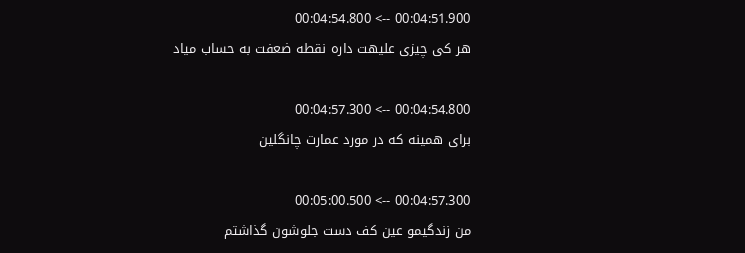00:04:51.900 --> 00:04:54.800
هر کی چیزی علیهت داره نقطه ضعفت به حساب میاد

00:04:54.800 --> 00:04:57.300
برای همینه که در مورد عمارت چانگلین

00:04:57.300 --> 00:05:00.500
من زندگیمو عین کف دست جلوشون گذاشتم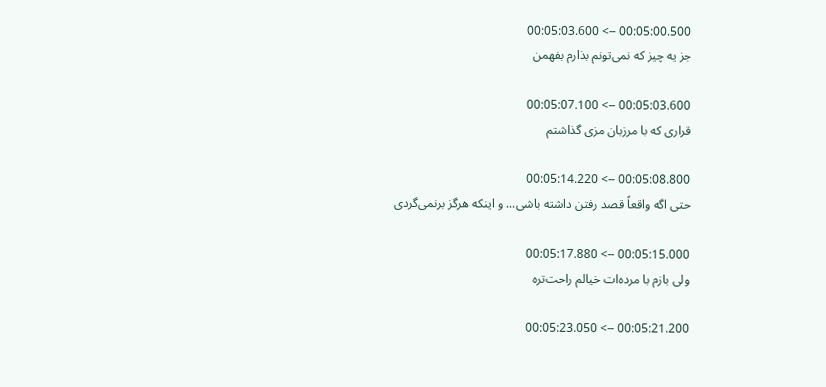00:05:00.500 --> 00:05:03.600
جز یه چیز که نمی‌تونم بذارم بفهمن

00:05:03.600 --> 00:05:07.100
قراری که با مرزبان مزی گذاشتم

00:05:08.800 --> 00:05:14.220
حتی اگه واقعاً قصد رفتن داشته باشی... و اینکه هرگز برنمی‌گردی

00:05:15.000 --> 00:05:17.880
ولی بازم با مرده‌ات خیالم راحت‌تره

00:05:21.200 --> 00:05:23.050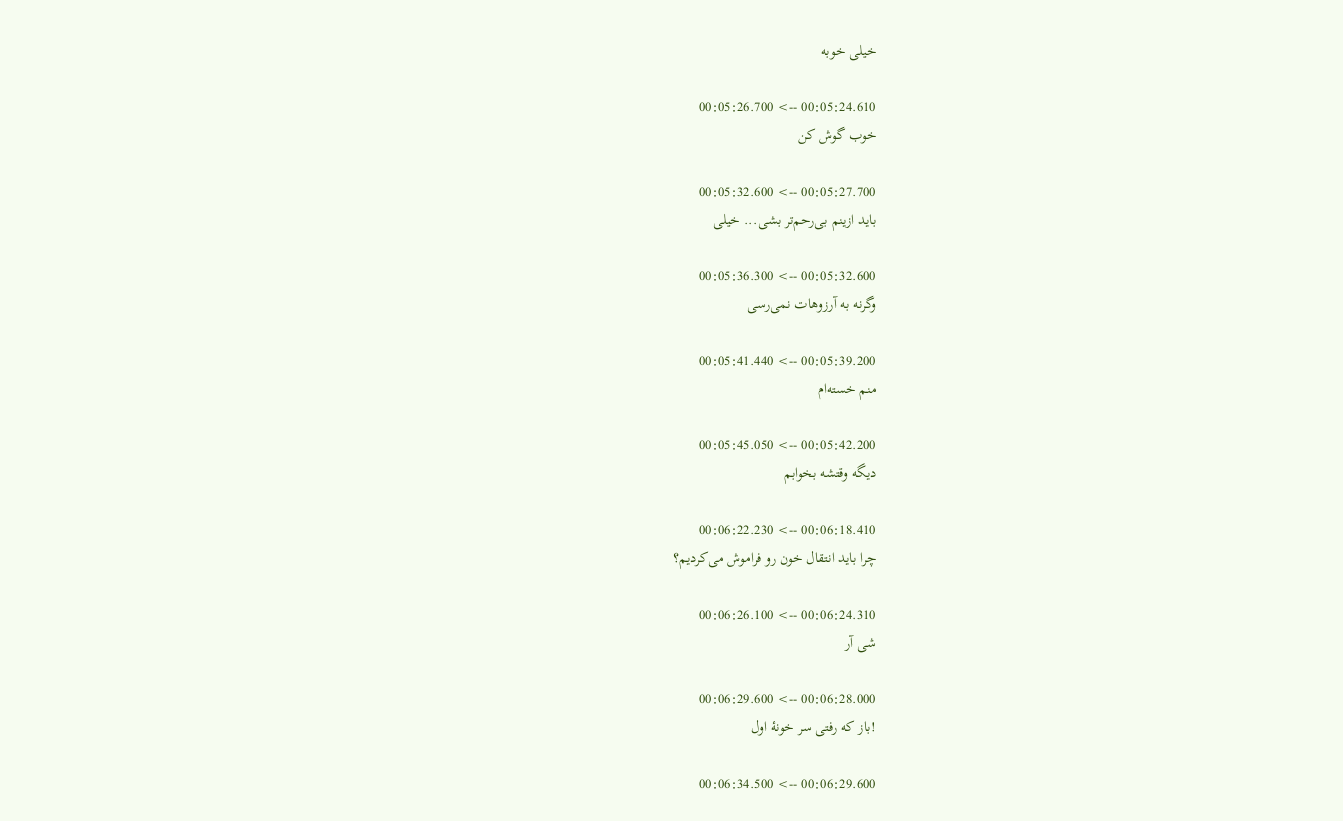خیلی خوبه

00:05:24.610 --> 00:05:26.700
خوب گوش کن

00:05:27.700 --> 00:05:32.600
باید ازینم بی‌رحم‌تر بشی... خیلی

00:05:32.600 --> 00:05:36.300
وگرنه به آرزوهات نمی‌رسی

00:05:39.200 --> 00:05:41.440
منم خسته‌ام

00:05:42.200 --> 00:05:45.050
دیگه وقتشه بخوابم

00:06:18.410 --> 00:06:22.230
چرا باید انتقال خون رو فراموش می‌کردیم؟

00:06:24.310 --> 00:06:26.100
شی آر

00:06:28.000 --> 00:06:29.600
!باز که رفتی سر خونۀ اول

00:06:29.600 --> 00:06:34.500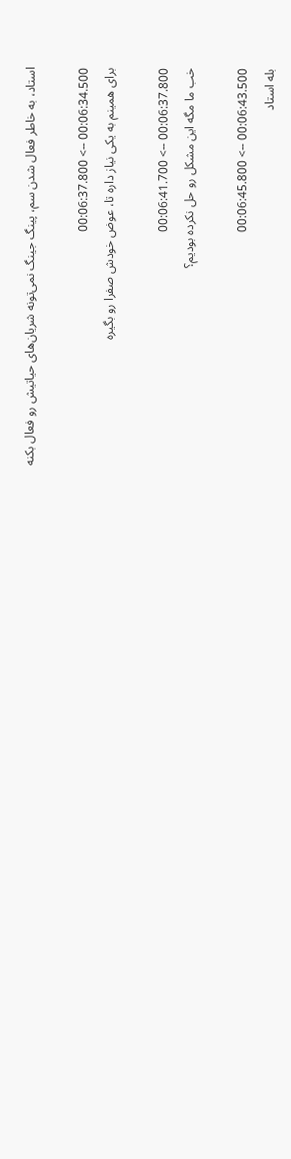استاد، به خاطر فعال شدن سم، پینگ جینگ نمی‌تونه شریان‌های حیاتیش رو فعال بکنه

00:06:34.500 --> 00:06:37.800
برای همینم به یکی نیاز داره تا، عوض خودش صفرا رو بگیره

00:06:37.800 --> 00:06:41.700
خب ما مگه این مشکل رو حل نکرده بودیم؟

00:06:43.500 --> 00:06:45.800
بله استاد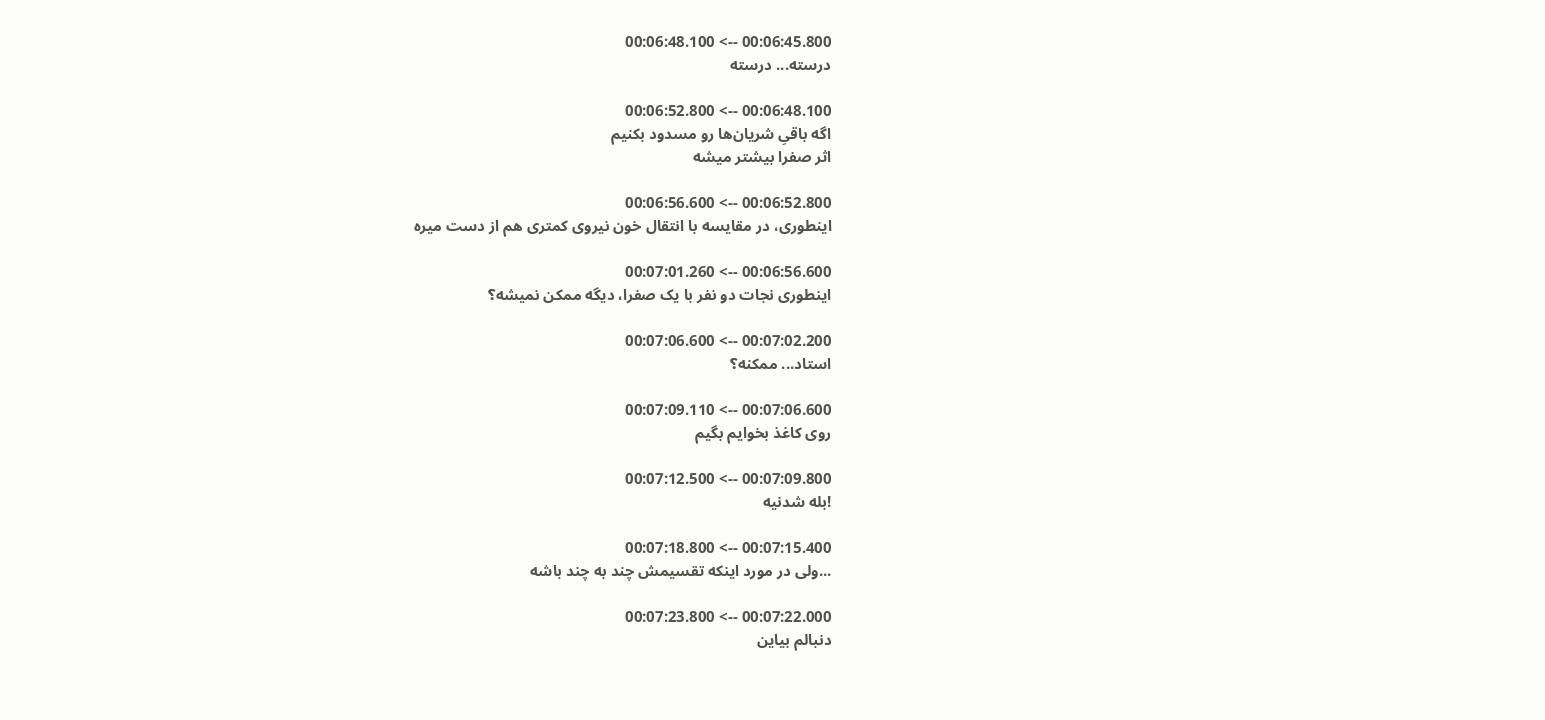00:06:45.800 --> 00:06:48.100
درسته... درسته

00:06:48.100 --> 00:06:52.800
اگه باقیِ شریان‌ها رو مسدود بکنیم
اثر صفرا بیشتر میشه

00:06:52.800 --> 00:06:56.600
اینطوری، در مقایسه با انتقال خون نیروی کمتری هم از دست میره

00:06:56.600 --> 00:07:01.260
اینطوری نجات دو نفر با یک صفرا، دیگه ممکن نمیشه؟

00:07:02.200 --> 00:07:06.600
استاد... ممکنه؟

00:07:06.600 --> 00:07:09.110
روی کاغذ بخوایم بگیم

00:07:09.800 --> 00:07:12.500
!بله شدنیه

00:07:15.400 --> 00:07:18.800
...ولی در مورد اینکه تقسیمش چند به چند باشه

00:07:22.000 --> 00:07:23.800
دنبالم بیاین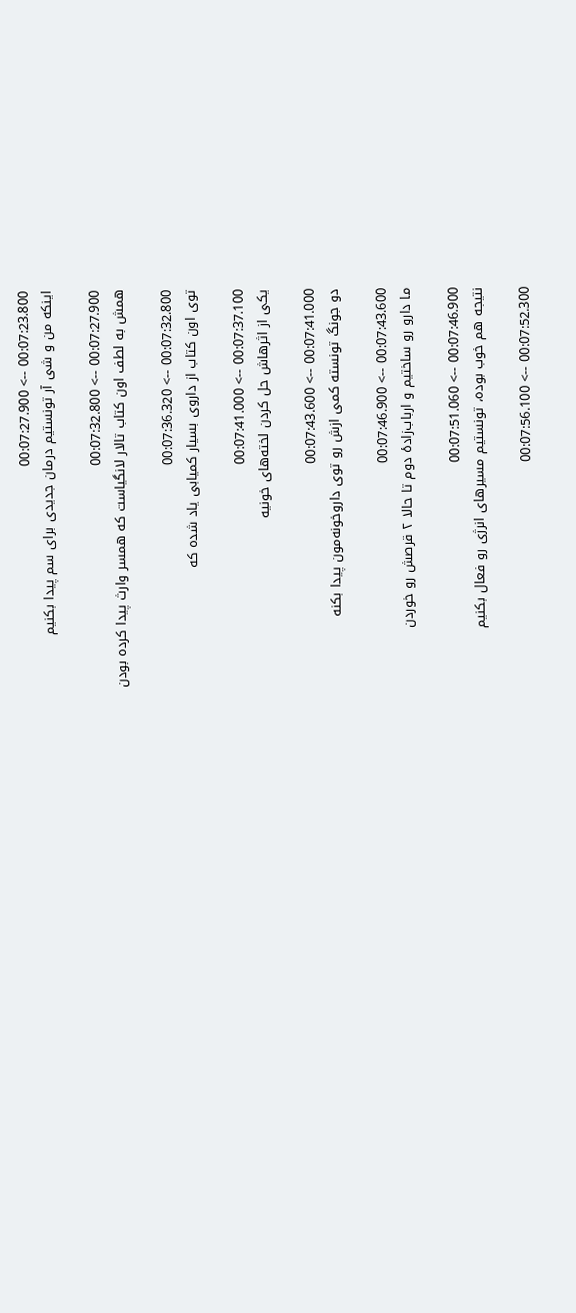00:07:23.800 --> 00:07:27.900
اینکه من و شی آر تونستیم درمان جدیدی برای سم پیدا بکنیم

00:07:27.900 --> 00:07:32.800
همش به لطف اون کتاب تالار لانگیاست که همسر وارث پیدا کرده بودن

00:07:32.800 --> 00:07:36.320
توی اون کتاب از داروی بسیار کمیابی یاد شده که

00:07:37.100 --> 00:07:41.000
یکی از اثرهاش حل کردن لخته‌های خونیه

00:07:41.000 --> 00:07:43.600
دو جونگ تونسته کمی ازش رو توی داروخونه‌مون پیدا بکنه

00:07:43.600 --> 00:07:46.900
ما دارو رو ساختیم و ارباب‌زادۀ دوم تا حالا ۲ قرصش رو خوردن

00:07:46.900 --> 00:07:51.060
نتیجه هم خوب بوده، تونستیم مسیرهای انرژی رو فعال بکنیم

00:07:52.300 --> 00:07:56.100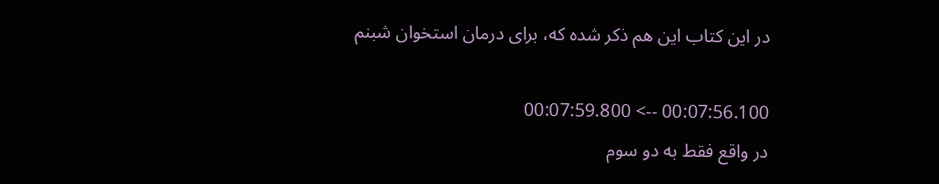در این کتاب این هم ذکر شده که، برای درمان استخوان شبنم

00:07:56.100 --> 00:07:59.800
در واقع فقط به دو سوم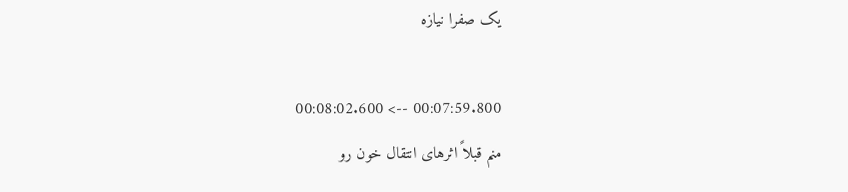یک صفرا نیازه

00:07:59.800 --> 00:08:02.600
منم قبلاً اثرهای انتقال خون رو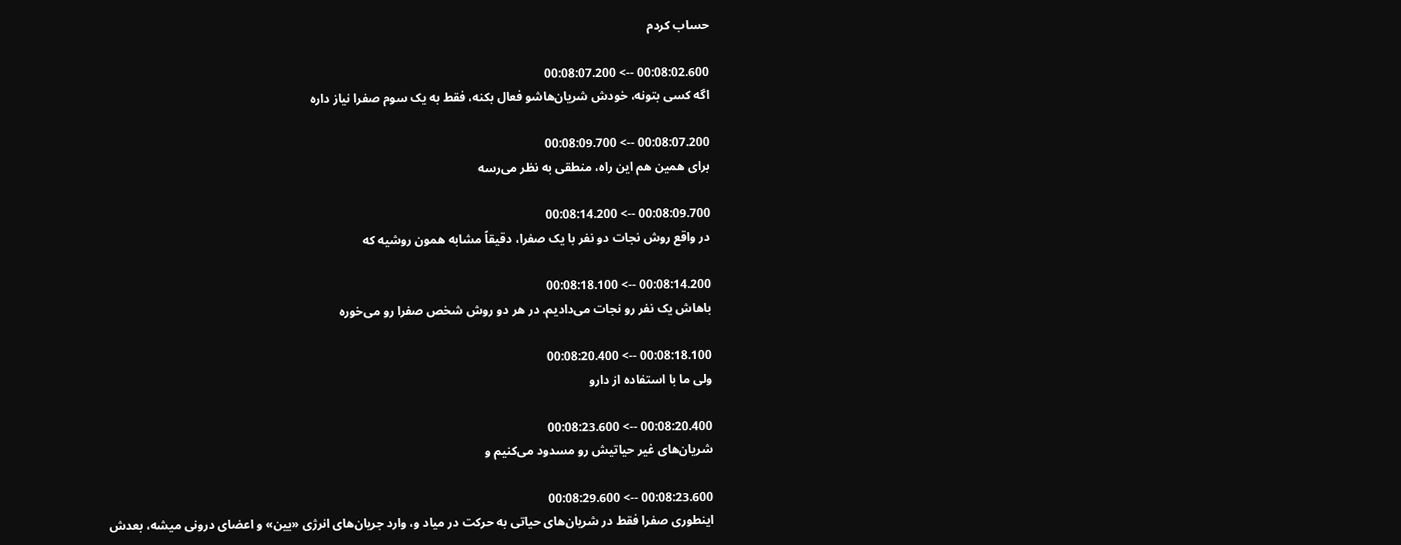حساب کردم

00:08:02.600 --> 00:08:07.200
اگه کسی بتونه، خودش شریان‌هاشو فعال بکنه، فقط به یک سوم صفرا نیاز داره

00:08:07.200 --> 00:08:09.700
برای همین هم این راه، منطقی به نظر می‌رسه

00:08:09.700 --> 00:08:14.200
در واقع روش نجات دو نفر با یک صفرا، دقیقاً مشابه همون روشیه که

00:08:14.200 --> 00:08:18.100
باهاش یک نفر رو نجات می‌دادیم. در هر دو روش شخص صفرا رو می‌خوره

00:08:18.100 --> 00:08:20.400
ولی ما با استفاده از دارو

00:08:20.400 --> 00:08:23.600
شریان‌های غیر حیاتیش رو مسدود می‌کنیم و

00:08:23.600 --> 00:08:29.600
اینطوری صفرا فقط در شریان‌های حیاتی به حرکت در میاد و، وارد جریان‌های انرژی «یین» و اعضای درونی میشه، بعدش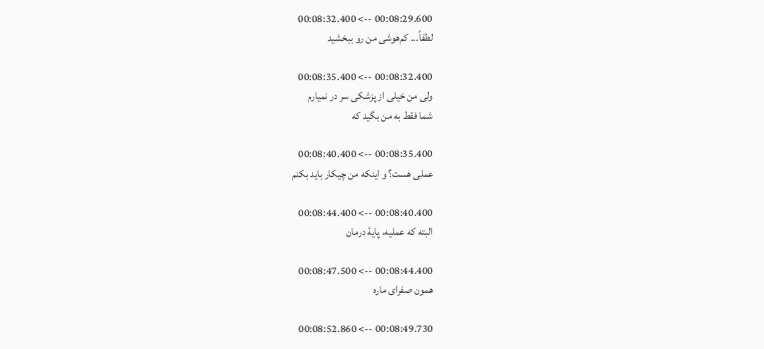00:08:29.600 --> 00:08:32.400
لطفاً... کم‌هوشی من رو ببخشید

00:08:32.400 --> 00:08:35.400
ولی من خیلی از پزشکی سر در نمیارم
شما فقط به من بگید که

00:08:35.400 --> 00:08:40.400
عملی هست؟ و اینکه من چیکار باید بکنم

00:08:40.400 --> 00:08:44.400
البته که عملیه، پایۀ درمان

00:08:44.400 --> 00:08:47.500
همون صفرای ماره

00:08:49.730 --> 00:08:52.860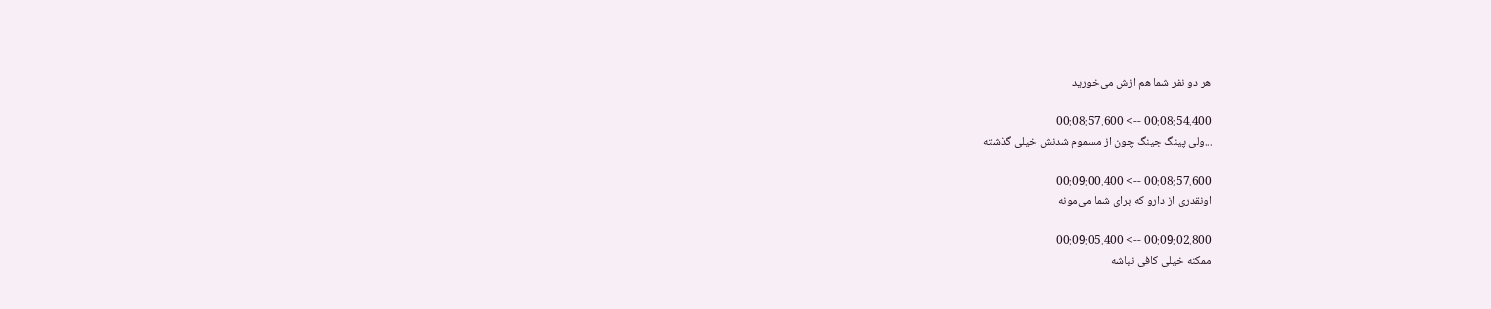هر دو نفر شما هم ازش می‌خورید

00:08:54.400 --> 00:08:57.600
...ولی پینگ جینگ چون از مسموم شدنش خیلی گذشته

00:08:57.600 --> 00:09:00.400
اونقدری از دارو که برای شما می‌مونه

00:09:02.800 --> 00:09:05.400
ممکنه خیلی کافی نباشه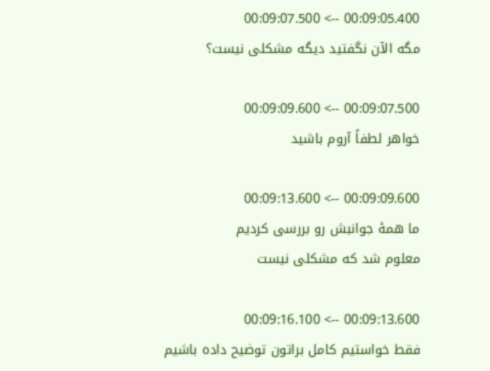00:09:05.400 --> 00:09:07.500
مگه الآن نگفتید دیگه مشکلی نیست؟

00:09:07.500 --> 00:09:09.600
خواهر لطفاً آروم باشید

00:09:09.600 --> 00:09:13.600
ما همۀ جوانبش رو بررسی کردیم
معلوم شد که مشکلی نیست

00:09:13.600 --> 00:09:16.100
فقط خواستیم کامل براتون توضیح داده باشیم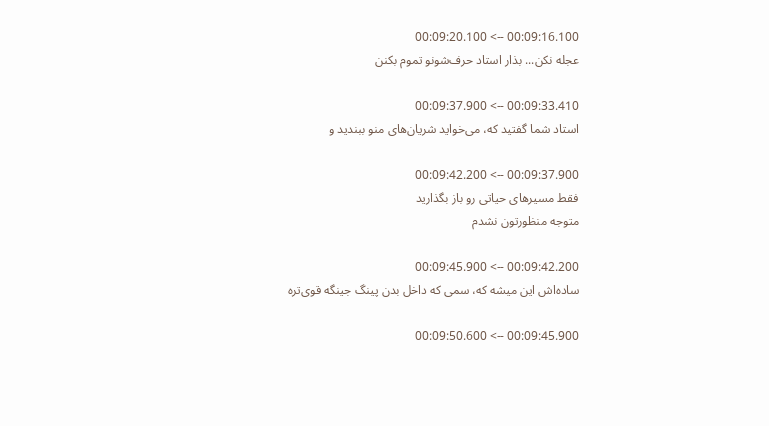00:09:16.100 --> 00:09:20.100
عجله نکن... بذار استاد حرف‌شونو تموم بکنن

00:09:33.410 --> 00:09:37.900
استاد شما گفتید که، می‌خواید شریان‌های منو ببندید و

00:09:37.900 --> 00:09:42.200
فقط مسیرهای حیاتی رو باز بگذارید
متوجه منظورتون نشدم

00:09:42.200 --> 00:09:45.900
ساده‌اش این میشه که، سمی که داخل بدن پینگ جینگه قوی‌تره

00:09:45.900 --> 00:09:50.600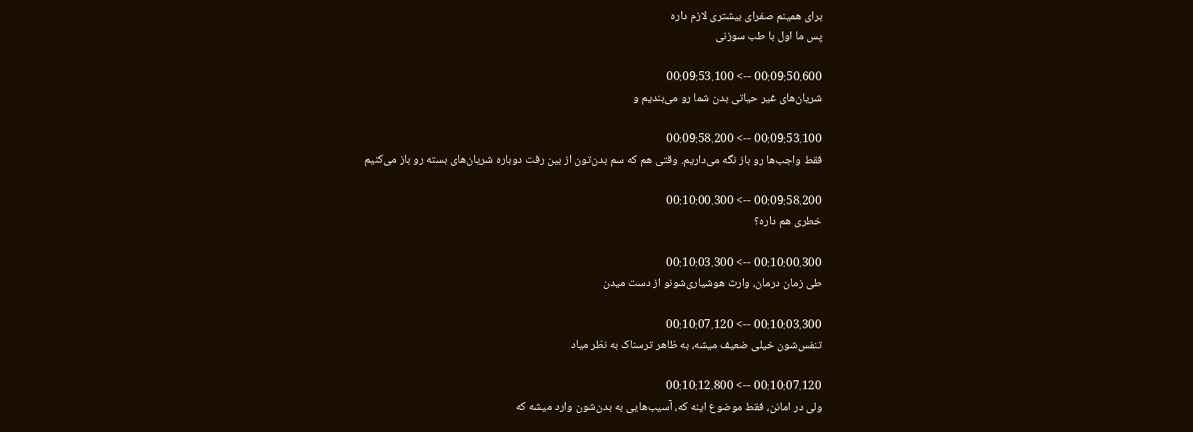برای همینم صفرای بیشتری لازم داره
پس ما اول با طب سوزنی

00:09:50.600 --> 00:09:53.100
شریان‌های غیر حیاتی بدن شما رو می‌بندیم و

00:09:53.100 --> 00:09:58.200
فقط واجب‌ها رو باز نگه می‌داریم. وقتی هم که سم بدن‌تون از بین رفت دوباره شریان‌های بسته رو باز می‌کنیم

00:09:58.200 --> 00:10:00.300
خطری هم داره؟

00:10:00.300 --> 00:10:03.300
طی زمان درمان، وارث هوشیاری‌شونو از دست میدن

00:10:03.300 --> 00:10:07.120
تنفس‌شون خیلی ضعیف میشه، به ظاهر ترسناک به نظر میاد

00:10:07.120 --> 00:10:12.800
ولی در امانن، فقط موضوع اینه که، آسیب‌هایی به بدن‌شون وارد میشه که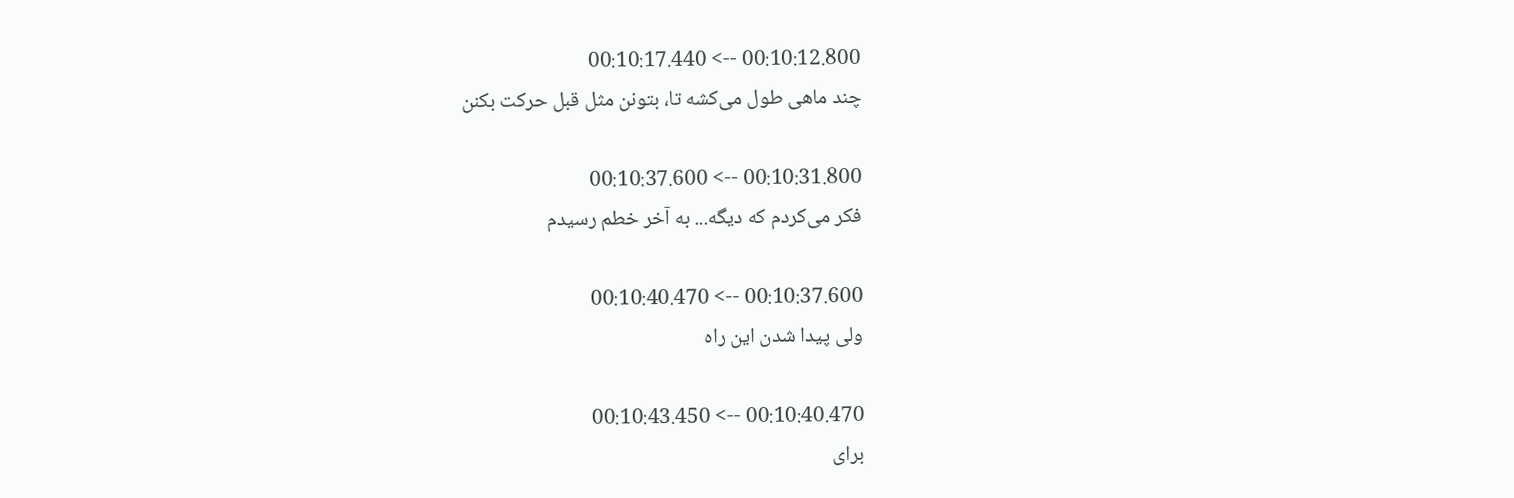00:10:12.800 --> 00:10:17.440
چند ماهی طول می‌کشه تا، بتونن مثل قبل حرکت بکنن

00:10:31.800 --> 00:10:37.600
فکر می‌کردم که دیگه... به آخر خطم رسیدم

00:10:37.600 --> 00:10:40.470
ولی پیدا شدن این راه

00:10:40.470 --> 00:10:43.450
برای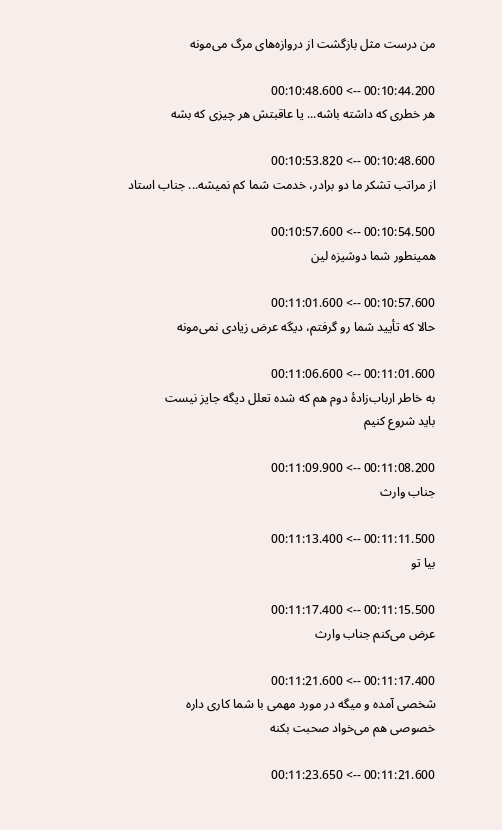من درست مثل بازگشت از دروازه‌های مرگ می‌‌مونه

00:10:44.200 --> 00:10:48.600
هر خطری که داشته باشه... یا عاقبتش هر چیزی که بشه

00:10:48.600 --> 00:10:53.820
از مراتب تشکر ما دو برادر، خدمت شما کم نمیشه... جناب استاد

00:10:54.500 --> 00:10:57.600
همینطور شما دوشیزه لین

00:10:57.600 --> 00:11:01.600
حالا که تأیید شما رو گرفتم، دیگه عرض زیادی نمی‌مونه

00:11:01.600 --> 00:11:06.600
به خاطر ارباب‌زادۀ دوم هم که شده تعلل دیگه جایز نیست
باید شروع کنیم

00:11:08.200 --> 00:11:09.900
جناب وارث

00:11:11.500 --> 00:11:13.400
بیا تو

00:11:15.500 --> 00:11:17.400
عرض می‌کنم جناب وارث

00:11:17.400 --> 00:11:21.600
شخصی آمده و میگه در مورد مهمی با شما کاری داره
خصوصی هم می‌خواد صحبت بکنه

00:11:21.600 --> 00:11:23.650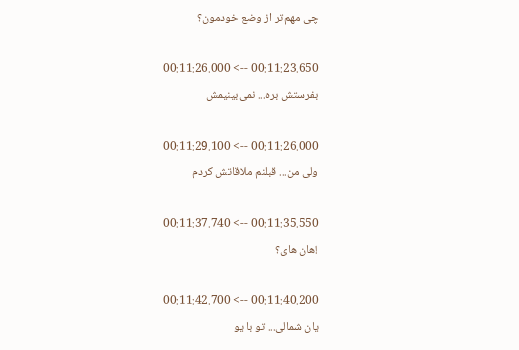چی مهم‌تر از وضع خودمون؟

00:11:23.650 --> 00:11:26.000
بفرستش بره... نمی‌بینیمش

00:11:26.000 --> 00:11:29.100
ولی من... قبلنم ملاقاتش کردم

00:11:35.550 --> 00:11:37.740
!هان های؟

00:11:40.200 --> 00:11:42.700
یان شمالی... تو با یو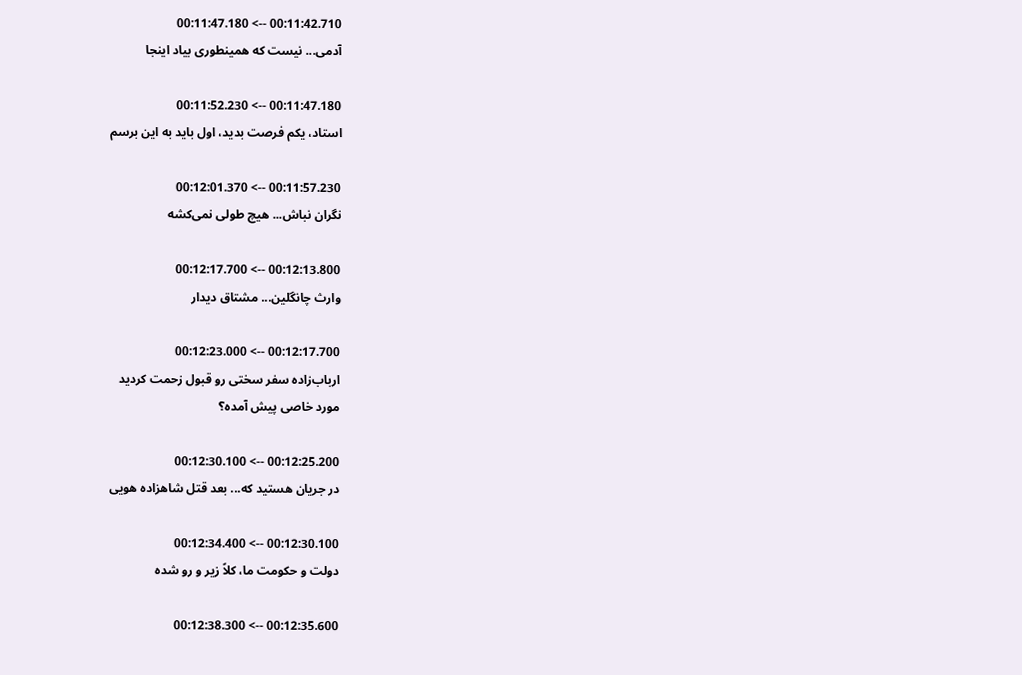00:11:42.710 --> 00:11:47.180
آدمی... نیست که همینطوری بیاد اینجا

00:11:47.180 --> 00:11:52.230
استاد، یکم فرصت بدید، اول باید به این برسم

00:11:57.230 --> 00:12:01.370
نگران نباش... هیچ طولی نمی‌کشه

00:12:13.800 --> 00:12:17.700
وارث چانگلین... مشتاق دیدار

00:12:17.700 --> 00:12:23.000
ارباب‌زاده سفر سختی رو قبول زحمت کردید
مورد خاصی پیش آمده؟

00:12:25.200 --> 00:12:30.100
در جریان هستید که... بعد قتل شاهزاده هویی

00:12:30.100 --> 00:12:34.400
دولت و حکومت ما، کلاً زیر و رو شده

00:12:35.600 --> 00:12:38.300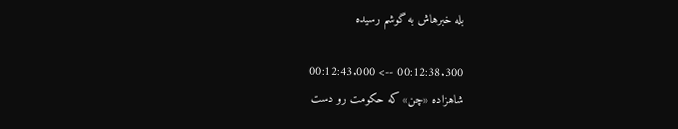بله خبرهاش به گوشم رسیده

00:12:38.300 --> 00:12:43.000
شاهزاده «چن» که حکومت رو دست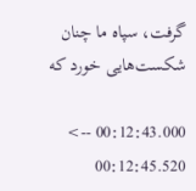گرفت، سپاه ما چنان شکست‌هایی خورد که

00:12:43.000 --> 00:12:45.520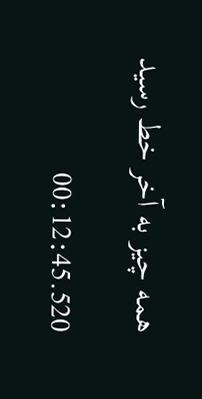همه چیز به آخر خط رسید

00:12:45.520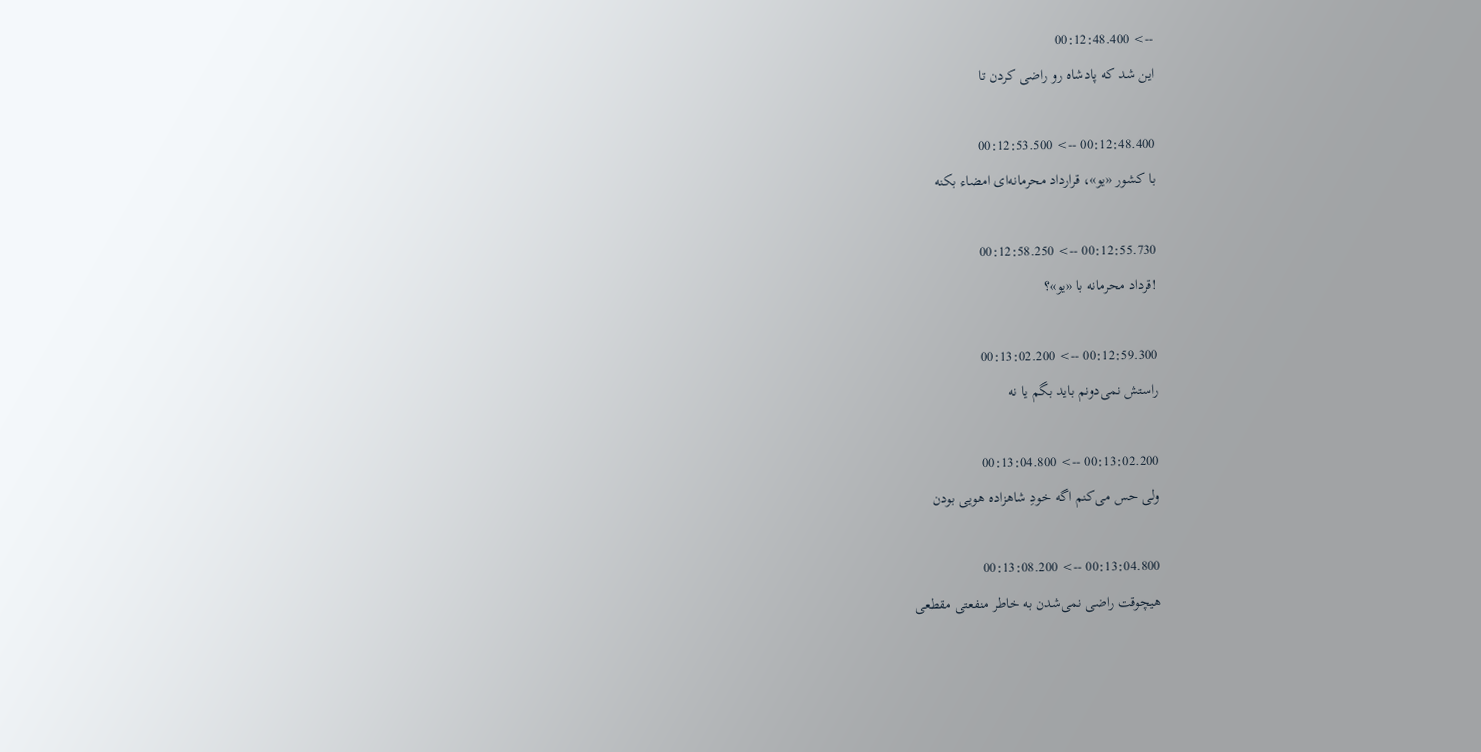--> 00:12:48.400
این شد که پادشاه رو راضی کردن تا

00:12:48.400 --> 00:12:53.500
با کشور «یو»، قرارداد محرمانه‌ای امضاء بکنه

00:12:55.730 --> 00:12:58.250
!قرداد محرمانه با «یو»؟

00:12:59.300 --> 00:13:02.200
راستش نمی‌دونم باید بگم یا نه

00:13:02.200 --> 00:13:04.800
ولی حس می‌کنم اگه خودِ شاهزاده هویی بودن

00:13:04.800 --> 00:13:08.200
هیچوقت راضی نمی‌شدن به خاطر منفعتی مقطعی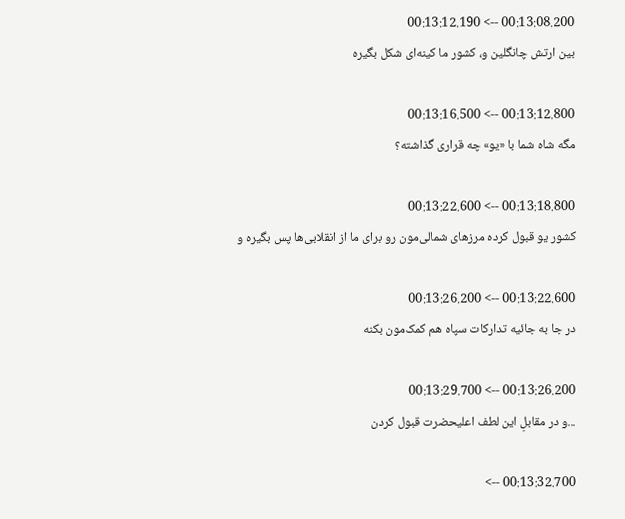00:13:08.200 --> 00:13:12.190
بین ارتش چانگلین و، کشور ما کینه‌ای شکل بگیره

00:13:12.800 --> 00:13:16.500
مگه شاه شما با «یو» چه قراری گذاشته؟

00:13:18.800 --> 00:13:22.600
کشور یو قبول کرده مرزهای شمالی‌مون رو برای ما از انقلابی‌ها پس بگیره و

00:13:22.600 --> 00:13:26.200
در جا به جائیه تدارکات سپاه هم کمک‌مون بکنه

00:13:26.200 --> 00:13:29.700
...و در مقابلِ این لطف اعلیحضرت قبول کردن

00:13:32.700 -->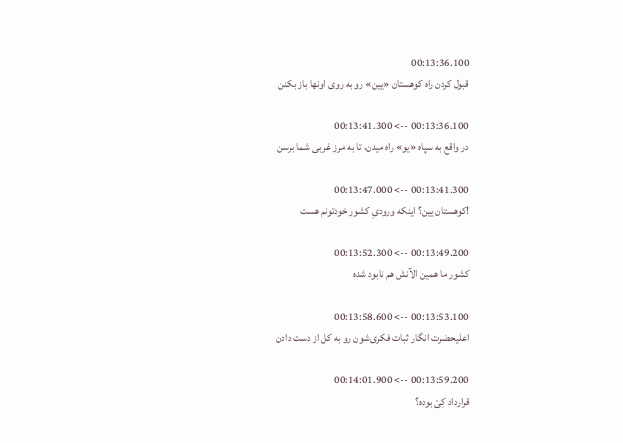00:13:36.100
قبول کردن راه کوهستان «یین» رو به روی اونها باز بکنن

00:13:36.100 --> 00:13:41.300
در واقع به سپاه «یو» راه میدن، تا به مرز غربی شما برسن

00:13:41.300 --> 00:13:47.000
!کوهستان یین؟ اینکه ورودیِ کشور خودتونم هست

00:13:49.200 --> 00:13:52.300
کشور ما همین الآنش هم نابود شده

00:13:53.100 --> 00:13:58.600
اعلیحضرت انگار ثبات فکری‌شون رو به کل از دست دادن

00:13:59.200 --> 00:14:01.900
قرارداد کِیْ بوده؟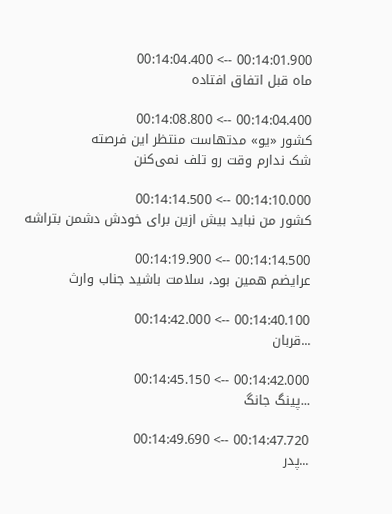00:14:01.900 --> 00:14:04.400
ماه قبل اتفاق افتاده

00:14:04.400 --> 00:14:08.800
کشور «یو» مدتهاست منتظر این فرصته
شک ندارم وقت رو تلف نمی‌کنن

00:14:10.000 --> 00:14:14.500
کشور من نباید بیش ازین برای خودش دشمن‌ بتراشه

00:14:14.500 --> 00:14:19.900
عرایضم همین بود، سلامت باشید جناب وارث

00:14:40.100 --> 00:14:42.000
...قربان

00:14:42.000 --> 00:14:45.150
...پینگ جانگ

00:14:47.720 --> 00:14:49.690
...پدر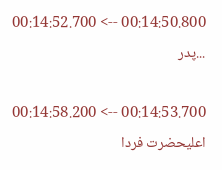00:14:50.800 --> 00:14:52.700
...پدر

00:14:53.700 --> 00:14:58.200
اعلیحضرت فردا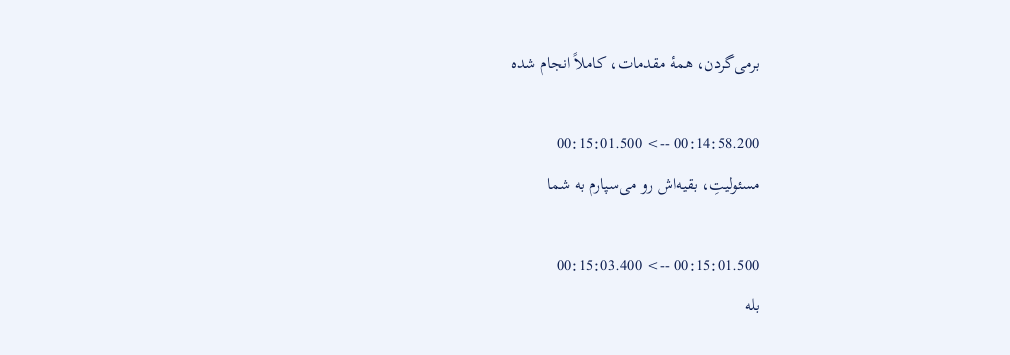برمی‌گردن، همۀ مقدمات، کاملاً انجام شده

00:14:58.200 --> 00:15:01.500
مسئولیتِ، بقیه‌اش رو می‌سپارم به شما

00:15:01.500 --> 00:15:03.400
بله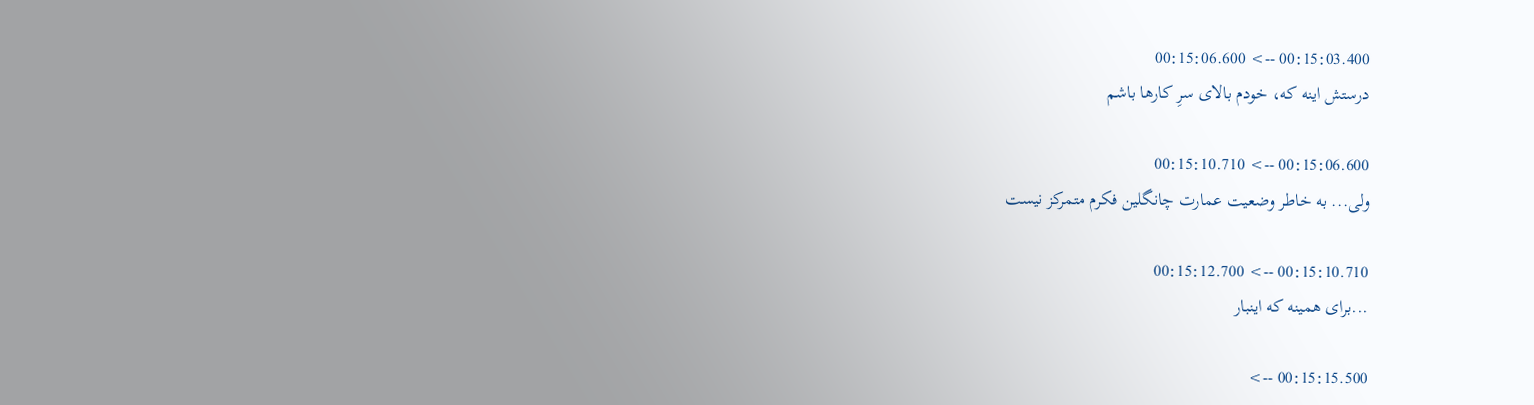00:15:03.400 --> 00:15:06.600
درستش اینه که، خودم بالای سرِ کارها باشم

00:15:06.600 --> 00:15:10.710
ولی... به خاطر وضعیت عمارت چانگلین فکرم متمرکز نیست

00:15:10.710 --> 00:15:12.700
...برای همینه که اینبار

00:15:15.500 -->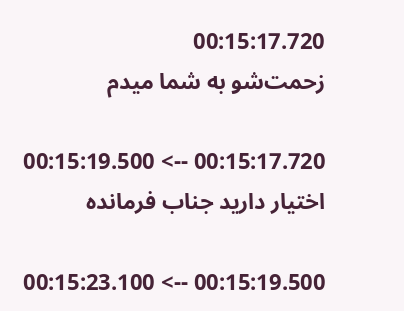00:15:17.720
زحمت‌شو به شما میدم

00:15:17.720 --> 00:15:19.500
اختیار دارید جناب فرمانده

00:15:19.500 --> 00:15:23.100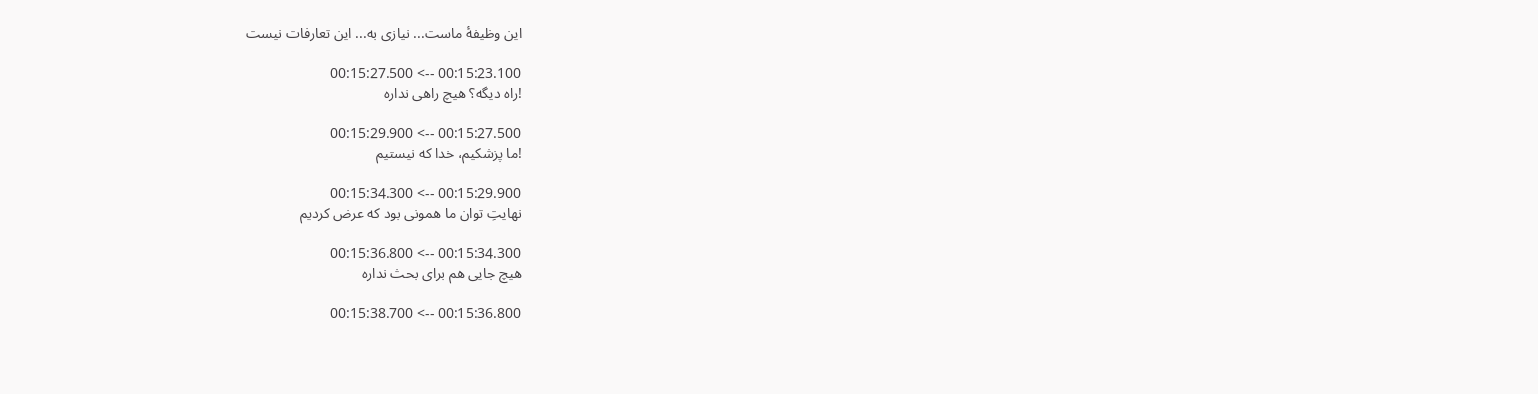این وظیفۀ ماست... نیازی به... این تعارفات نیست

00:15:23.100 --> 00:15:27.500
!راه دیگه؟ هیچ راهی نداره

00:15:27.500 --> 00:15:29.900
!ما پزشکیم، خدا که نیستیم

00:15:29.900 --> 00:15:34.300
نهایتِ توان ما همونی بود که عرض کردیم

00:15:34.300 --> 00:15:36.800
هیچ جایی هم برای بحث نداره

00:15:36.800 --> 00:15:38.700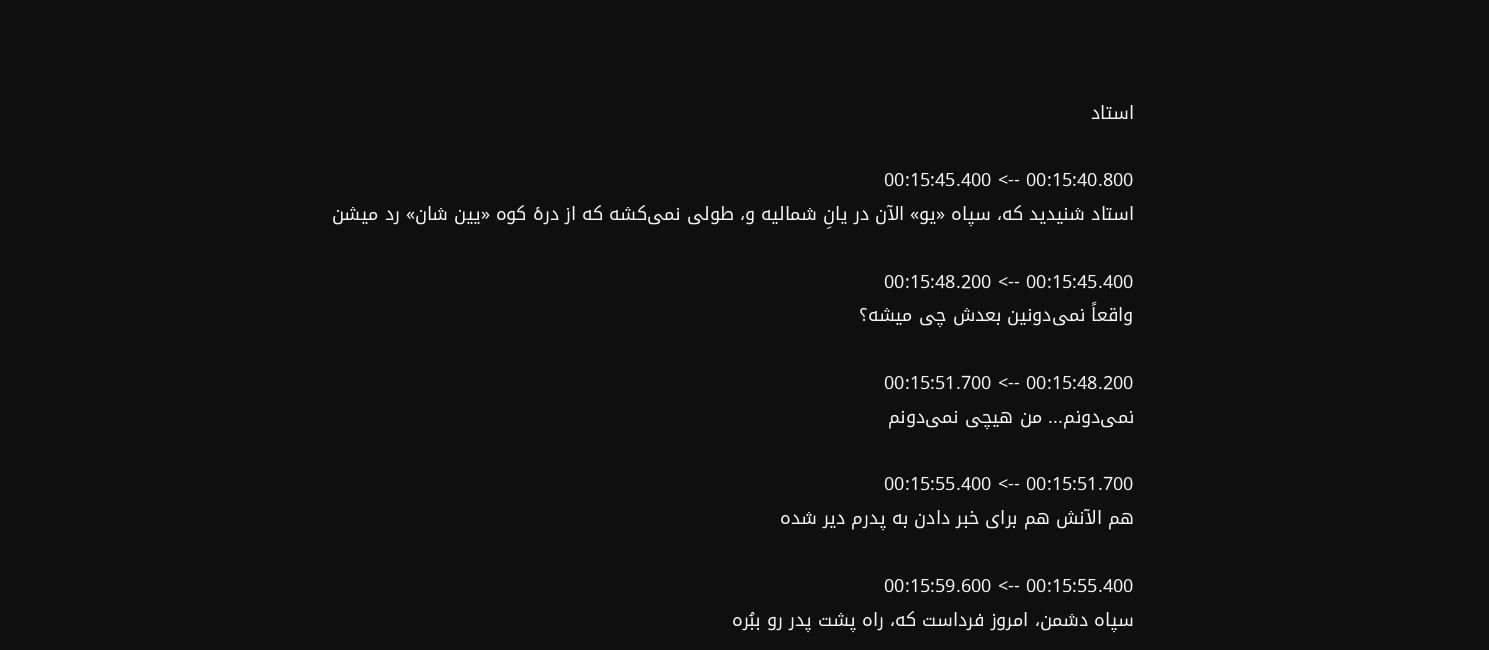استاد

00:15:40.800 --> 00:15:45.400
استاد شنیدید که، سپاه «یو» الآن در یانِ شمالیه و، طولی نمی‌کشه که از درۀ کوه «یین شان» رد میشن

00:15:45.400 --> 00:15:48.200
واقعاً نمی‌دونین بعدش چی میشه؟

00:15:48.200 --> 00:15:51.700
نمی‌دونم... من هیچی نمی‌دونم

00:15:51.700 --> 00:15:55.400
هم الآنش هم برای خبر دادن به پدرم دیر شده

00:15:55.400 --> 00:15:59.600
سپاه دشمن، امروز فرداست که، راه پشت پدر رو ببُره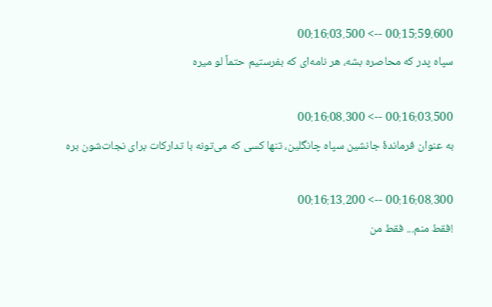00:15:59.600 --> 00:16:03.500
سپاه پدر که محاصره بشه، هر نامه‌ای که بفرستیم حتماً لو میره

00:16:03.500 --> 00:16:08.300
به عنوان فرماندۀ جانشین سپاه چانگلین، تنها کسی که می‌تونه با تدارکات برای نجات‌شون بره

00:16:08.300 --> 00:16:13.200
!فقط منم... فقط من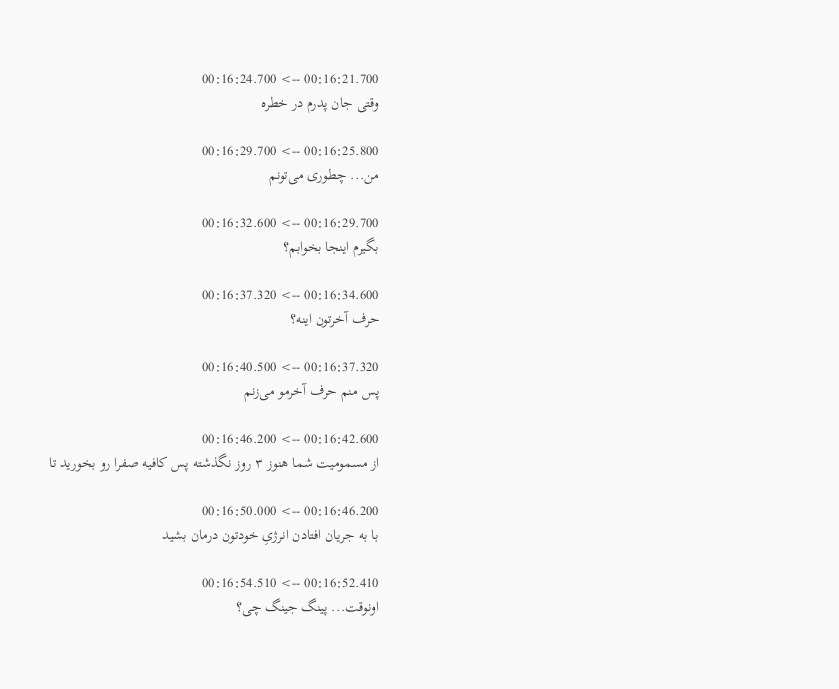00:16:21.700 --> 00:16:24.700
وقتی جان پدرم در خطره

00:16:25.800 --> 00:16:29.700
من... چطوری می‌تونم

00:16:29.700 --> 00:16:32.600
بگیرم اینجا بخوابم؟

00:16:34.600 --> 00:16:37.320
حرف آخرتون اینه؟

00:16:37.320 --> 00:16:40.500
پس منم حرف آخرمو می‌زنم

00:16:42.600 --> 00:16:46.200
از مسمومیت شما هنوز ۳ روز نگذشته پس کافیه صفرا رو بخورید تا

00:16:46.200 --> 00:16:50.000
با به جریان افتادن انرژی‌ِ خودتون درمان بشید

00:16:52.410 --> 00:16:54.510
اونوقت... پینگ جینگ چی؟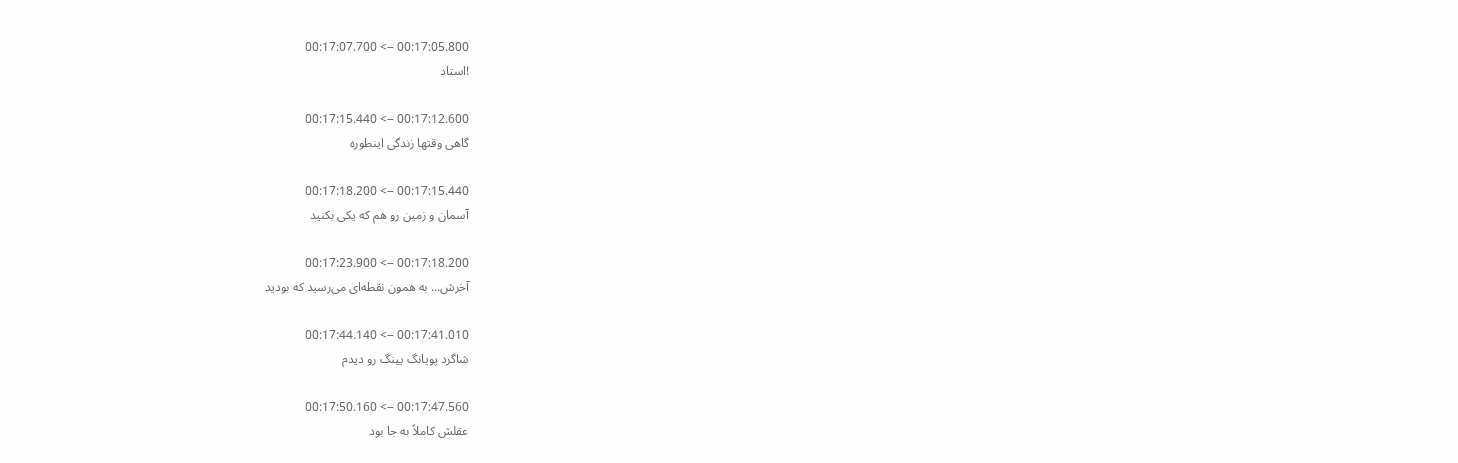00:17:05.800 --> 00:17:07.700
!استاد

00:17:12.600 --> 00:17:15.440
گاهی وقتها زندگی اینطوره

00:17:15.440 --> 00:17:18.200
آسمان و زمین رو هم که یکی بکنید

00:17:18.200 --> 00:17:23.900
آخرش... به همون نقطه‌ای می‌رسید که بودید

00:17:41.010 --> 00:17:44.140
شاگرد پویانگ یینگ رو دیدم

00:17:47.560 --> 00:17:50.160
عقلش کاملاً به جا بود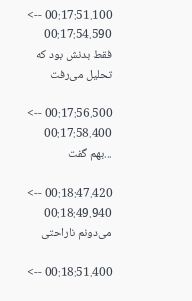00:17:51.100 --> 00:17:54.590
فقط بدنش بود که تحلیل می‌رفت

00:17:56.500 --> 00:17:58.400
...بهم گفت

00:18:47.420 --> 00:18:49.940
می‌دونم ناراحتی

00:18:51.400 -->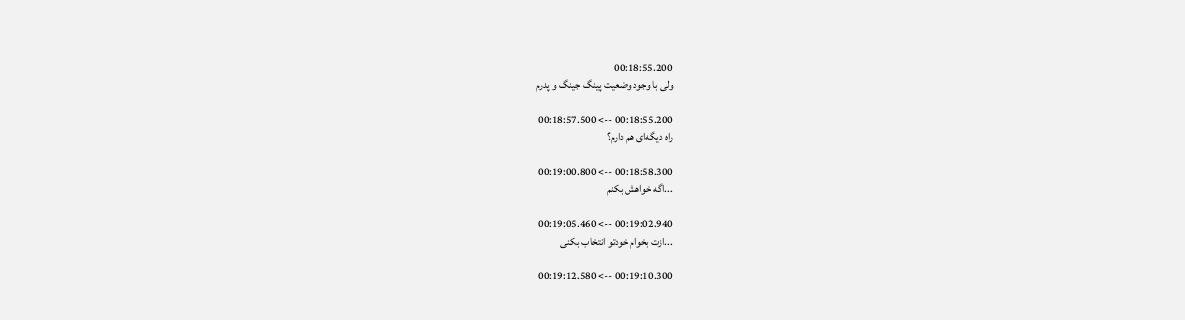00:18:55.200
ولی با وجود وضعیت پینگ جینگ و پدرم

00:18:55.200 --> 00:18:57.500
راه دیگه‌‌ای هم دارم؟

00:18:58.300 --> 00:19:00.800
...اگه خواهش بکنم

00:19:02.940 --> 00:19:05.460
...ازت بخوام خودتو انتخاب بکنی

00:19:10.300 --> 00:19:12.580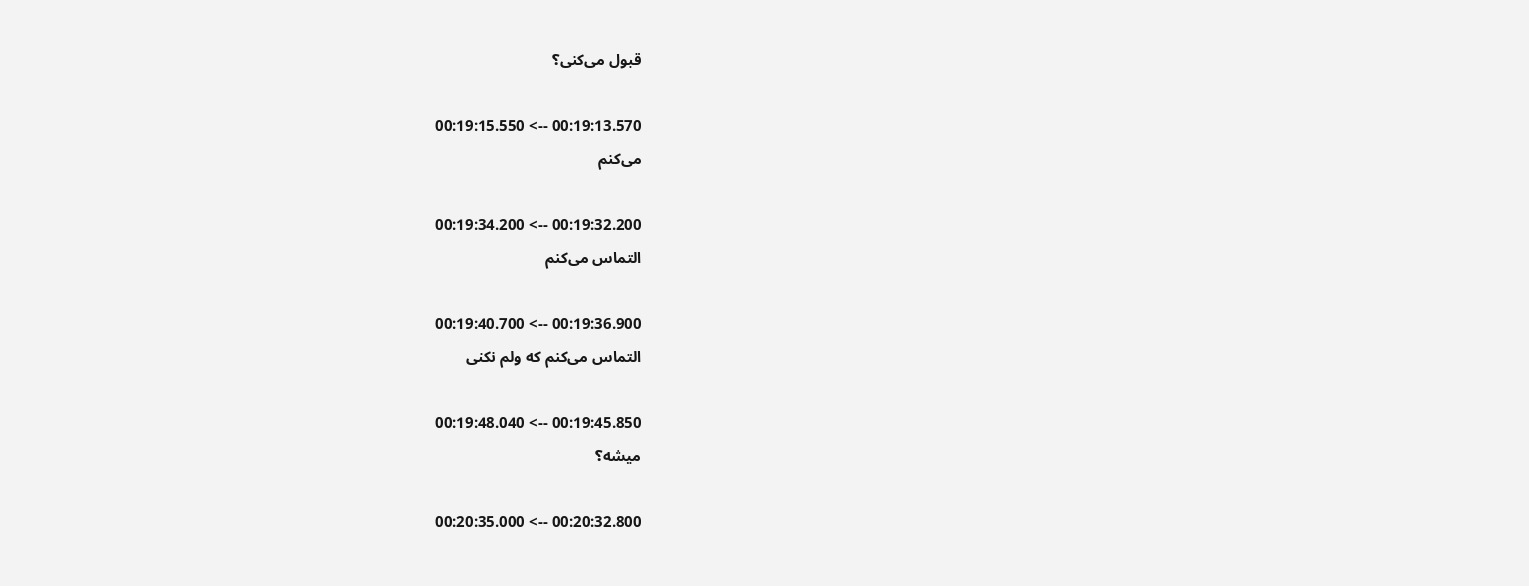قبول می‌کنی؟

00:19:13.570 --> 00:19:15.550
می‌کنم

00:19:32.200 --> 00:19:34.200
التماس می‌کنم

00:19:36.900 --> 00:19:40.700
التماس می‌کنم که ولم نکنی

00:19:45.850 --> 00:19:48.040
میشه؟

00:20:32.800 --> 00:20:35.000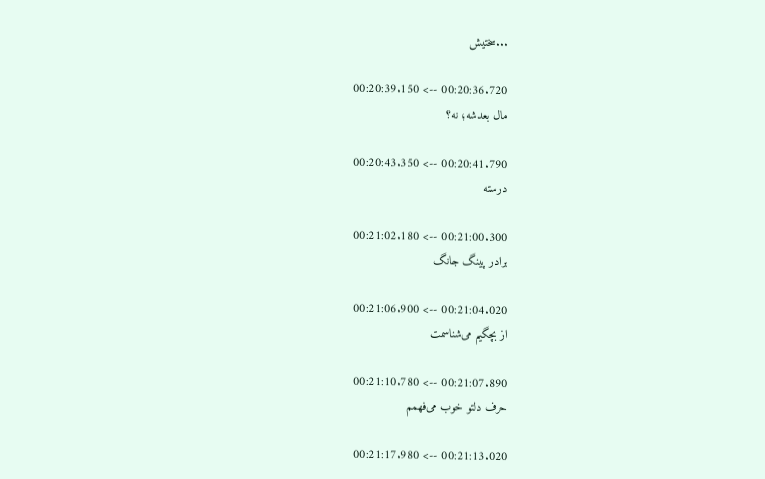...سختیش

00:20:36.720 --> 00:20:39.150
مال بعدشه؛ نه؟

00:20:41.790 --> 00:20:43.350
درسته

00:21:00.300 --> 00:21:02.180
برادر پینگ جانگ

00:21:04.020 --> 00:21:06.900
از بچگیم می‌شناسمت

00:21:07.890 --> 00:21:10.780
حرف‌ دلتو خوب می‌فهمم

00:21:13.020 --> 00:21:17.980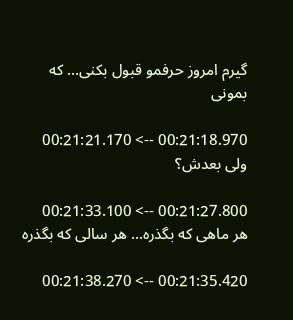گیرم امروز حرفمو قبول بکنی... که بمونی

00:21:18.970 --> 00:21:21.170
ولی بعدش؟

00:21:27.800 --> 00:21:33.100
هر ماهی که بگذره... هر سالی که بگذره

00:21:35.420 --> 00:21:38.270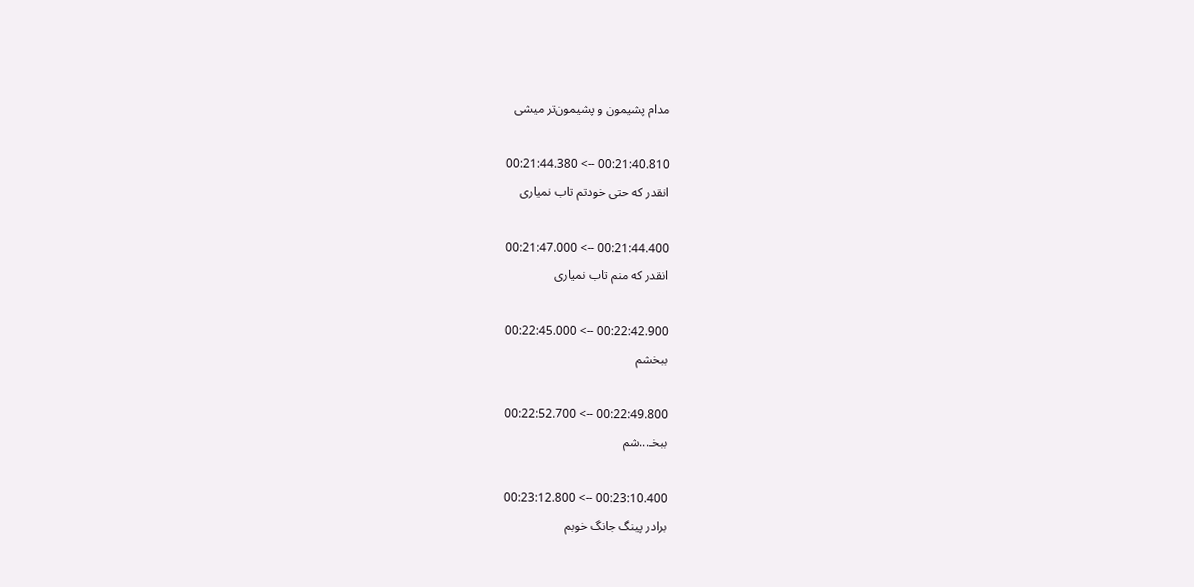مدام پشیمون و پشیمون‌تر میشی

00:21:40.810 --> 00:21:44.380
انقدر که حتی خودتم تاب نمیاری

00:21:44.400 --> 00:21:47.000
انقدر که منم تاب نمیاری

00:22:42.900 --> 00:22:45.000
ببخشم

00:22:49.800 --> 00:22:52.700
ببخـ...شم

00:23:10.400 --> 00:23:12.800
برادر پینگ جانگ خوبم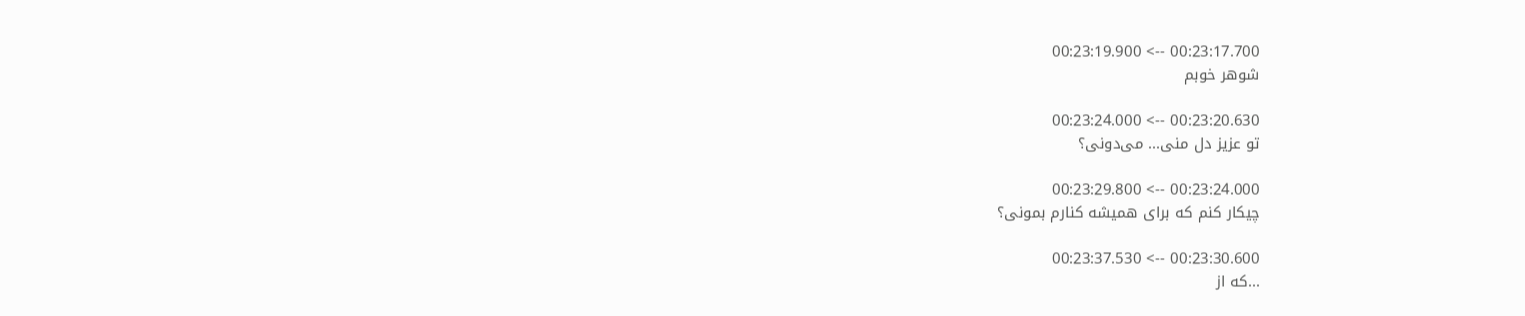00:23:17.700 --> 00:23:19.900
شوهر خوبم

00:23:20.630 --> 00:23:24.000
تو عزیز دل منی... می‌دونی؟

00:23:24.000 --> 00:23:29.800
چیکار کنم که برای همیشه کنارم بمونی؟

00:23:30.600 --> 00:23:37.530
...که از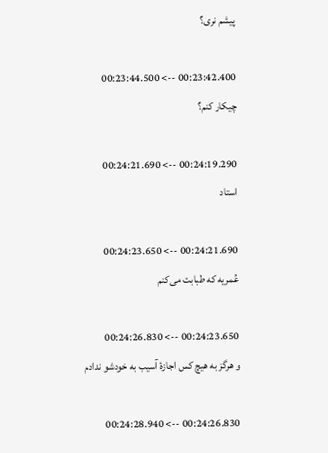پیشم نری؟

00:23:42.400 --> 00:23:44.500
چیکار کنم؟

00:24:19.290 --> 00:24:21.690
استاد

00:24:21.690 --> 00:24:23.650
عُمریه که طبابت می‌کنم

00:24:23.650 --> 00:24:26.830
و هرگز به هیچ کس اجازۀ آسیب به خودشو ندادم

00:24:26.830 --> 00:24:28.940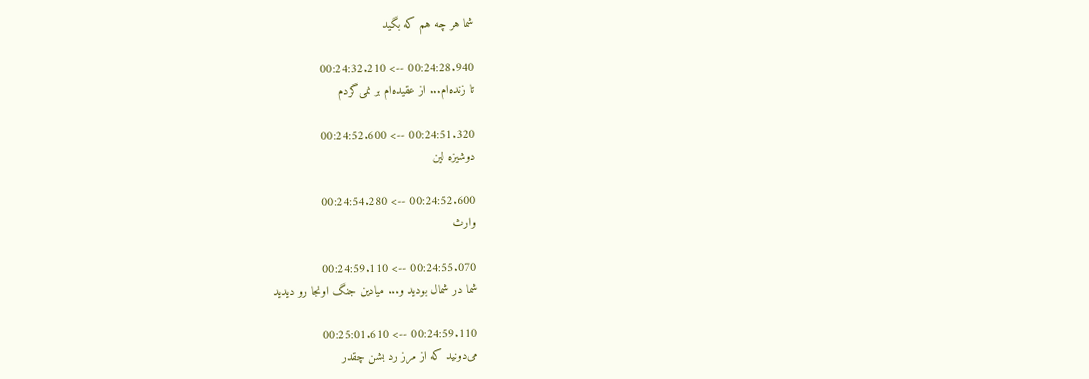شما هر چه هم که بگید

00:24:28.940 --> 00:24:32.210
تا زنده‌ام... از عقیده‌ام بر نمی‌گردم

00:24:51.320 --> 00:24:52.600
دوشیزه لین

00:24:52.600 --> 00:24:54.280
وارث

00:24:55.070 --> 00:24:59.110
شما در شمال بودید و... میادین جنگ اونجا رو دیدید

00:24:59.110 --> 00:25:01.610
می‌دونید که از مرز رد بشن چقدر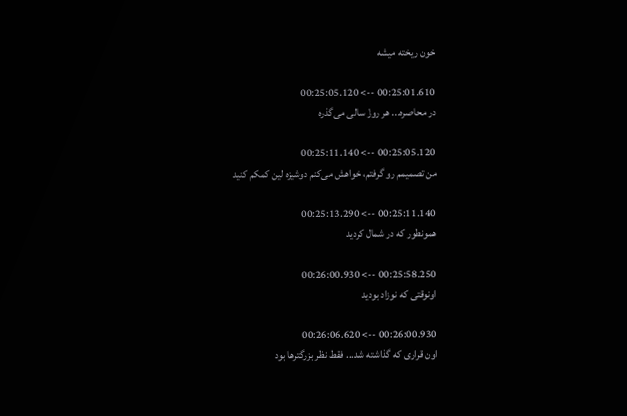خون ریخته میشه

00:25:01.610 --> 00:25:05.120
در محاصره... هر روزْ سالی می‌گذره

00:25:05.120 --> 00:25:11.140
من تصمیمم رو گرفتم، خواهش می‌کنم دوشیزه لین کمکم کنید

00:25:11.140 --> 00:25:13.290
همونطور که در شمال کردید

00:25:58.250 --> 00:26:00.930
اونوقتی که نوزاد بودید

00:26:00.930 --> 00:26:06.620
اون قراری که گذاشته شد... فقط نظر بزرگترها بود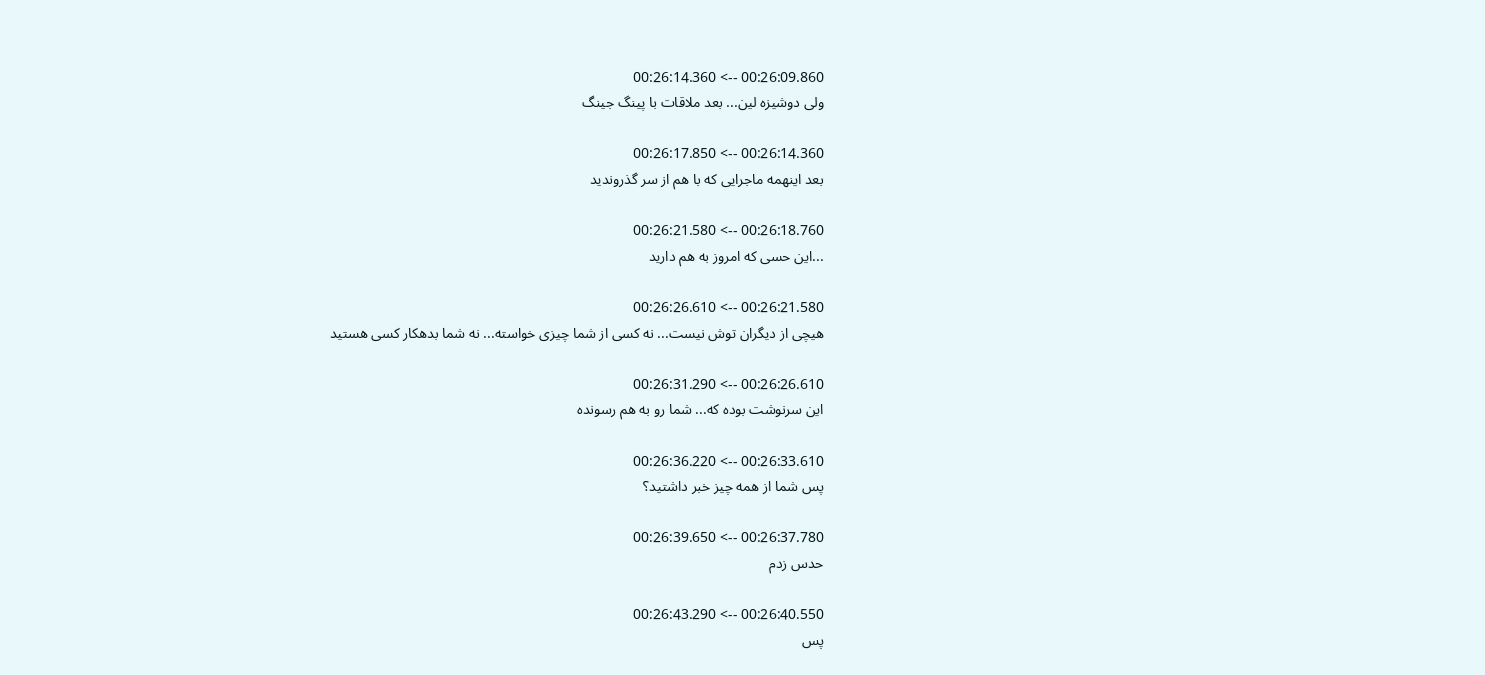00:26:09.860 --> 00:26:14.360
ولی دوشیزه لین... بعد ملاقات با پینگ جینگ

00:26:14.360 --> 00:26:17.850
بعد اینهمه ماجرایی که با هم از سر گذروندید

00:26:18.760 --> 00:26:21.580
...این حسی که امروز به هم دارید

00:26:21.580 --> 00:26:26.610
هیچی از دیگران توش نیست... نه کسی از شما چیزی خواسته... نه شما بدهکار کسی هستید

00:26:26.610 --> 00:26:31.290
این سرنوشت بوده که... شما رو به هم رسونده

00:26:33.610 --> 00:26:36.220
پس شما از همه چیز خبر داشتید؟

00:26:37.780 --> 00:26:39.650
حدس زدم

00:26:40.550 --> 00:26:43.290
پس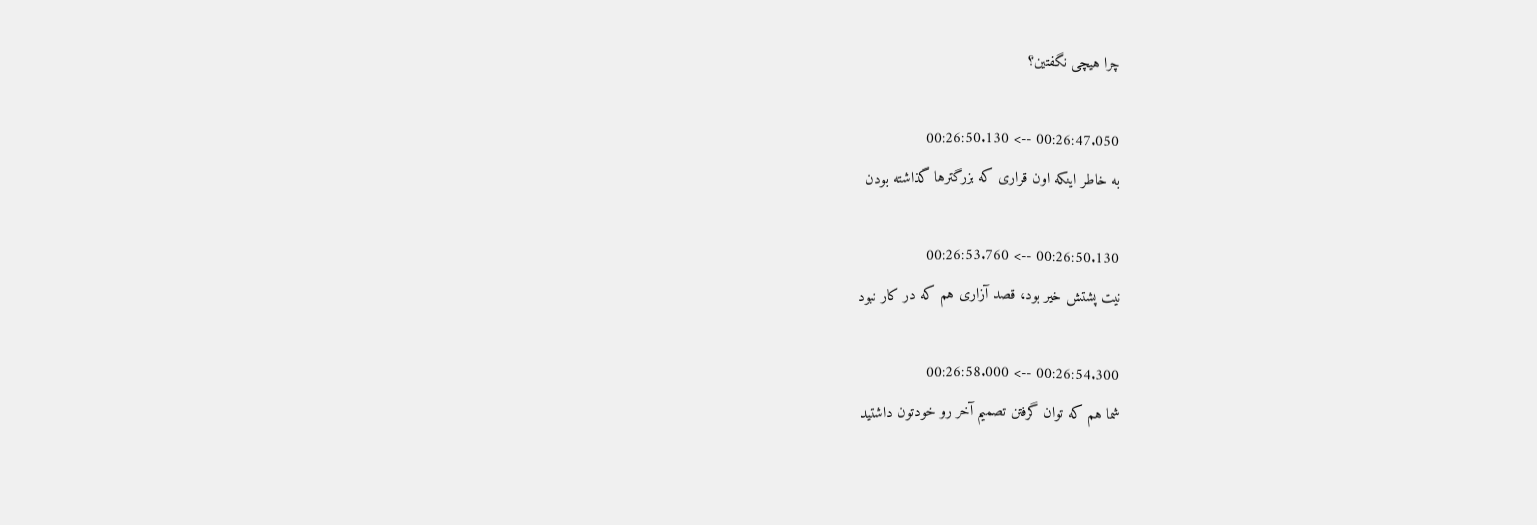چرا هیچی نگفتین؟

00:26:47.050 --> 00:26:50.130
به خاطر اینکه اون قراری که بزرگترها گذاشته بودن

00:26:50.130 --> 00:26:53.760
نیت پشتش خیر بود، قصد آزاری هم که در کار نبود

00:26:54.300 --> 00:26:58.000
شما هم که توان گرفتن تصمیم آخر رو خودتون داشتید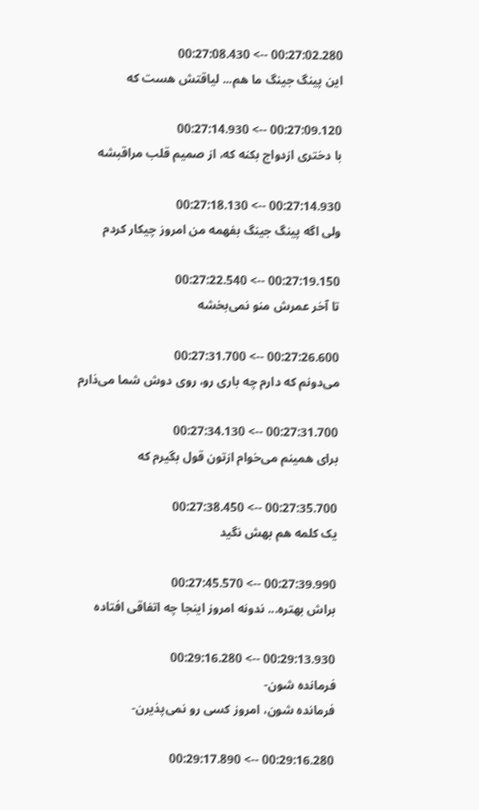00:27:02.280 --> 00:27:08.430
این پینگ جینگ ما هم... لیاقتش هست که

00:27:09.120 --> 00:27:14.930
با دختری ازدواج بکنه که، از صمیم قلب مراقبشه

00:27:14.930 --> 00:27:18.130
ولی اگه پینگ جینگ بفهمه من امروز چیکار کردم

00:27:19.150 --> 00:27:22.540
تا آخر عمرش منو نمی‌بخشه

00:27:26.600 --> 00:27:31.700
می‌دونم که دارم چه باری رو، روی دوش‌ شما می‌ذارم

00:27:31.700 --> 00:27:34.130
برای همینم می‌خوام ازتون قول بگیرم که

00:27:35.700 --> 00:27:38.450
یک کلمه هم بهش نگید

00:27:39.990 --> 00:27:45.570
براش بهتره... ندونه امروز اینجا چه اتفاقی افتاده

00:29:13.930 --> 00:29:16.280
فرمانده شون-
فرمانده شون، امروز کسی رو نمی‌پذیرن-

00:29:16.280 --> 00:29:17.890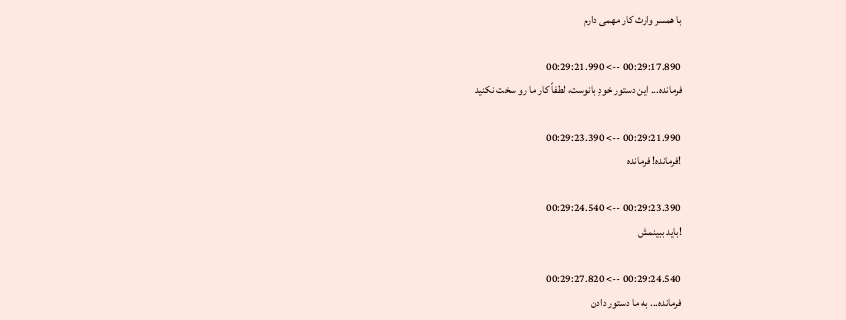با همسر وارث کار مهمی دارم

00:29:17.890 --> 00:29:21.990
فرمانده... این دستور خودِ بانوست، لطفاً کار ما رو سخت نکنید

00:29:21.990 --> 00:29:23.390
!فرمانده! فرمانده

00:29:23.390 --> 00:29:24.540
!باید ببینمش

00:29:24.540 --> 00:29:27.820
فرمانده... به ما دستور دادن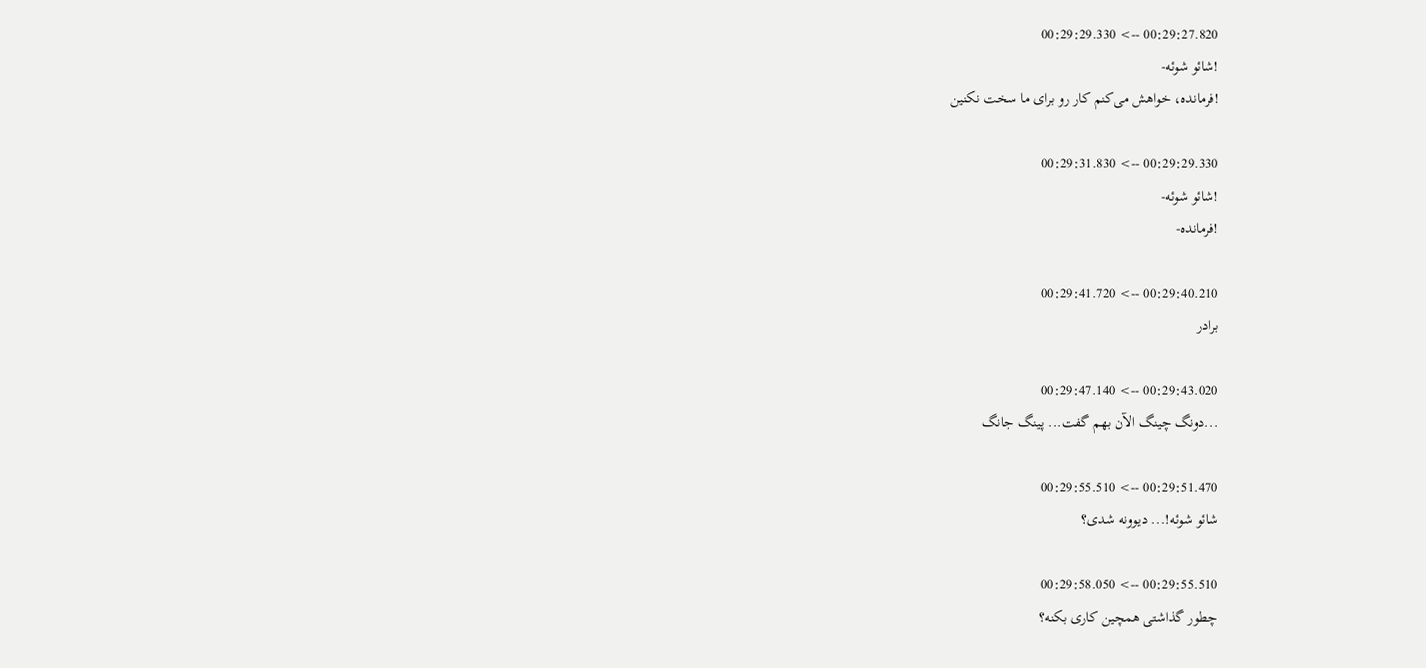00:29:27.820 --> 00:29:29.330
!شائو شوئه-
!فرمانده، خواهش می‌کنم کار رو برای ما سخت نکنین

00:29:29.330 --> 00:29:31.830
!شائو شوئه-
!فرمانده-

00:29:40.210 --> 00:29:41.720
برادر

00:29:43.020 --> 00:29:47.140
...دونگ چینگ الآن بهم گفت... پینگ جانگ

00:29:51.470 --> 00:29:55.510
شائو شوئه!... دیوونه شدی؟

00:29:55.510 --> 00:29:58.050
چطور گذاشتی همچین کاری بکنه؟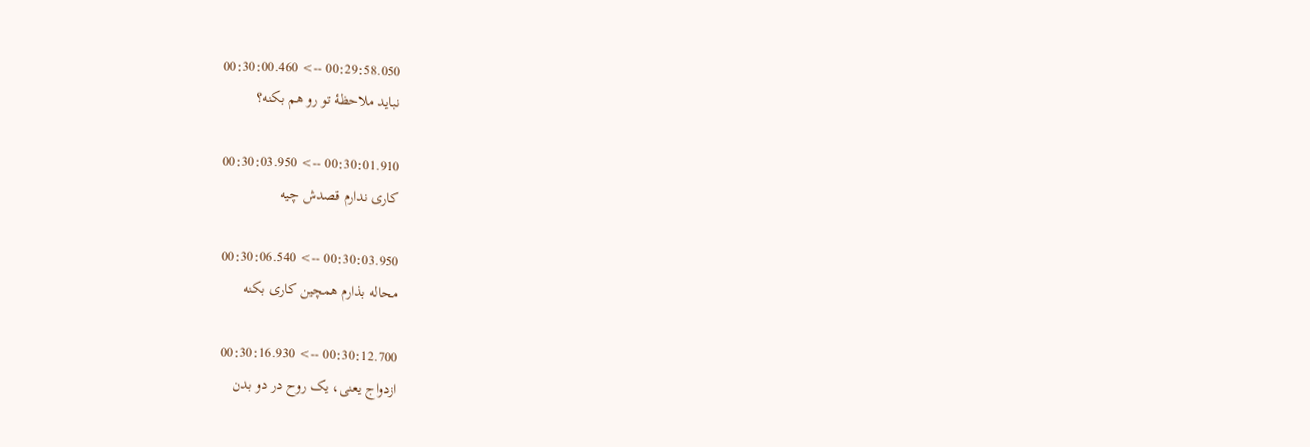00:29:58.050 --> 00:30:00.460
نباید ملاحظۀ تو رو هم بکنه؟

00:30:01.910 --> 00:30:03.950
کاری ندارم قصدش چیه

00:30:03.950 --> 00:30:06.540
محاله بذارم همچین کاری بکنه

00:30:12.700 --> 00:30:16.930
ازدواج یعنی، یک روح در دو بدن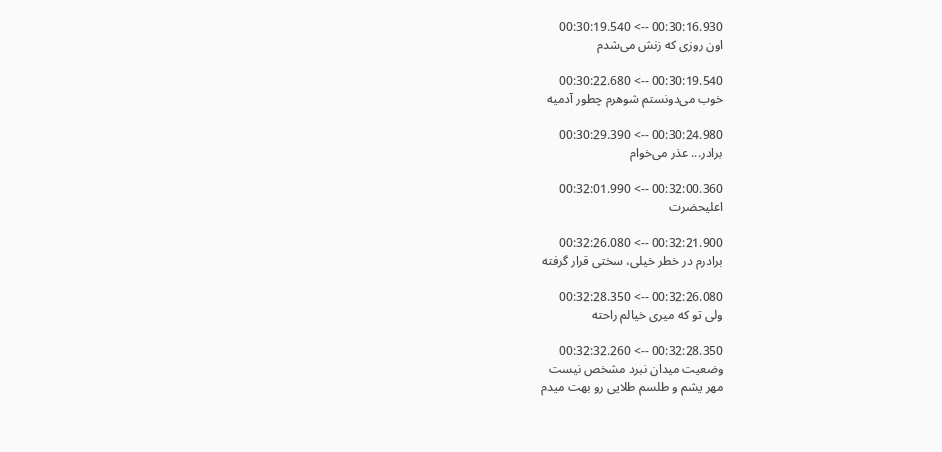00:30:16.930 --> 00:30:19.540
اون روزی که زنش می‌شدم

00:30:19.540 --> 00:30:22.680
خوب می‌دونستم شوهرم چطور آدمیه

00:30:24.980 --> 00:30:29.390
برادر... عذر می‌خوام

00:32:00.360 --> 00:32:01.990
اعلیحضرت

00:32:21.900 --> 00:32:26.080
برادرم در خطر خیلی، سختی قرار گرفته

00:32:26.080 --> 00:32:28.350
ولی تو که میری خیالم راحته

00:32:28.350 --> 00:32:32.260
وضعیت میدان نبرد مشخص نیست
مهر یشم و طلسم طلایی رو بهت میدم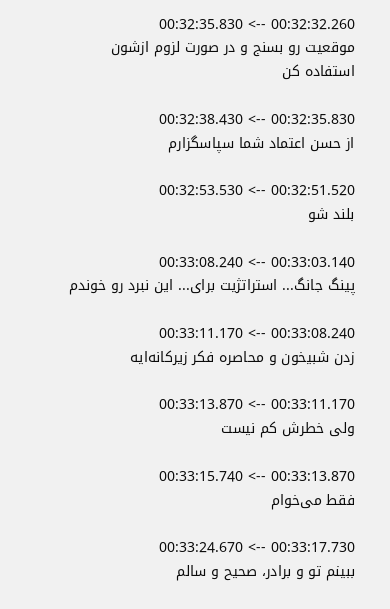00:32:32.260 --> 00:32:35.830
موقعیت رو بسنج و در صورت لزوم ازشون استفاده کن

00:32:35.830 --> 00:32:38.430
از حسن اعتماد شما سپاسگزارم

00:32:51.520 --> 00:32:53.530
بلند شو

00:33:03.140 --> 00:33:08.240
پینگ جانگ... استراتژیت برای... این نبرد رو خوندم

00:33:08.240 --> 00:33:11.170
زدن شبیخون و محاصره فکر زیرکانه‌ایه

00:33:11.170 --> 00:33:13.870
ولی خطرش کم نیست

00:33:13.870 --> 00:33:15.740
فقط می‌خوام

00:33:17.730 --> 00:33:24.670
ببینم تو و برادر، صحیح و سالم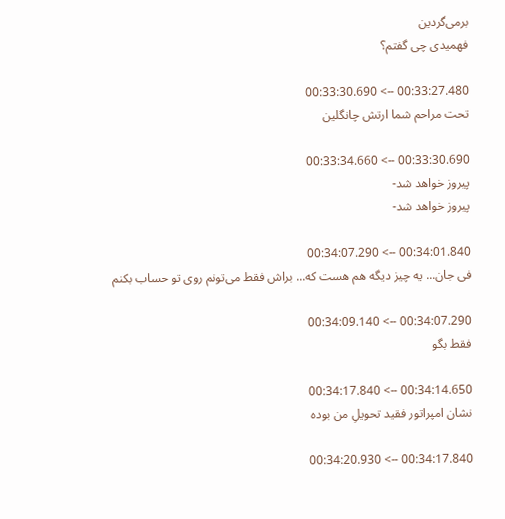برمی‌گردین
فهمیدی چی گفتم؟

00:33:27.480 --> 00:33:30.690
تحت مراحم شما ارتش چانگلین

00:33:30.690 --> 00:33:34.660
پیروز خواهد شد-
پیروز خواهد شد-

00:34:01.840 --> 00:34:07.290
فی جان... یه چیز دیگه هم هست که... براش فقط می‌تونم روی تو حساب بکنم

00:34:07.290 --> 00:34:09.140
فقط بگو

00:34:14.650 --> 00:34:17.840
نشان امپراتور فقید تحویلِ من بوده

00:34:17.840 --> 00:34:20.930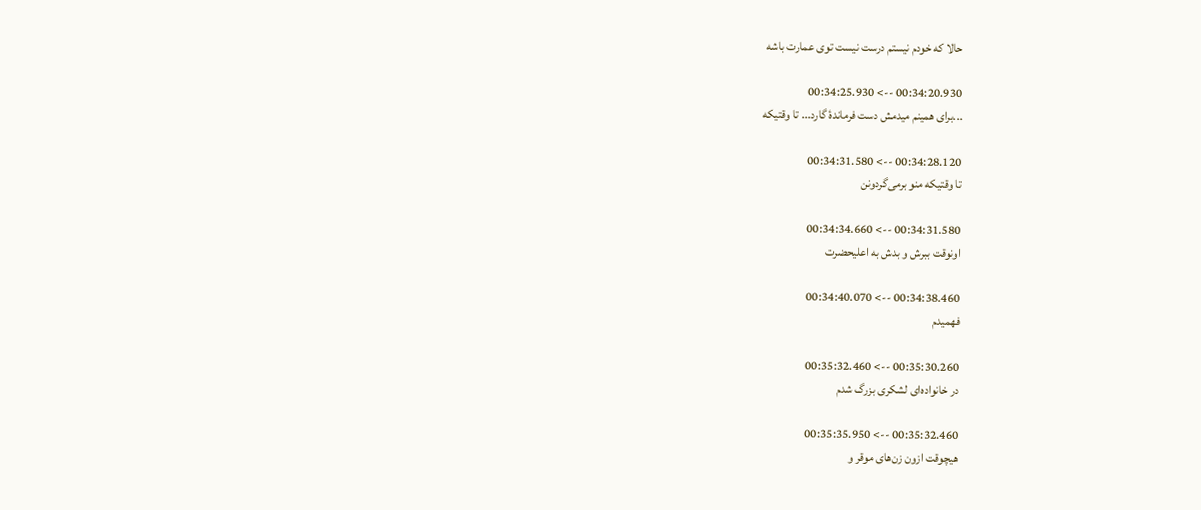حالا که خودم نیستم درست نیست توی عمارت باشه

00:34:20.930 --> 00:34:25.930
...برای همینم میدمش دست فرماندۀ گارد... تا وقتیکه

00:34:28.120 --> 00:34:31.580
تا وقتیکه منو برمی‌گردونن

00:34:31.580 --> 00:34:34.660
اونوقت ببرش و بدش به اعلیحضرت

00:34:38.460 --> 00:34:40.070
فهمیدم

00:35:30.260 --> 00:35:32.460
در خانواده‌ای لشکری بزرگ شدم

00:35:32.460 --> 00:35:35.950
هیچوقت ازون زن‌های موقر و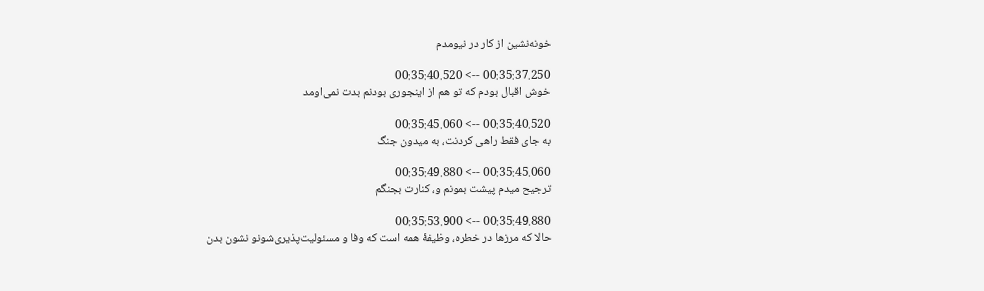خونه‌نشین از کار در نیومدم

00:35:37.250 --> 00:35:40.520
خوش اقبال بودم که تو هم از اینجوری بودنم بدت نمی‌اومد

00:35:40.520 --> 00:35:45.060
به جای فقط راهی کردنت، به میدون جنگ

00:35:45.060 --> 00:35:49.880
ترجیح میدم پیشت بمونم و، کنارت بجنگم

00:35:49.880 --> 00:35:53.900
حالا که مرزها در خطره، وظیفۀ همه است که وفا و مسئولیت‌پذیری‌شونو نشون بدن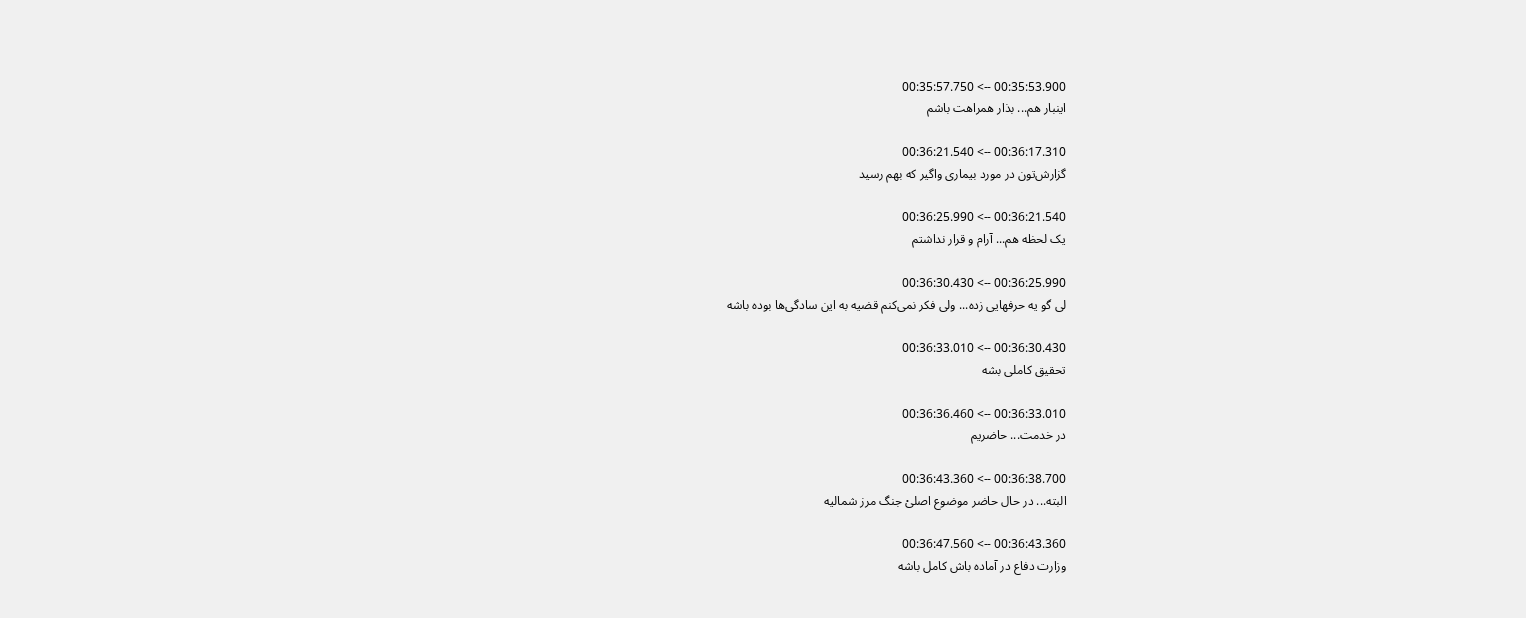00:35:53.900 --> 00:35:57.750
اینبار هم... بذار همراهت باشم

00:36:17.310 --> 00:36:21.540
گزارش‌تون در مورد بیماری واگیر که بهم رسید

00:36:21.540 --> 00:36:25.990
یک لحظه هم... آرام و قرار نداشتم

00:36:25.990 --> 00:36:30.430
لی گو یه حرفهایی زده... ولی فکر نمی‌کنم قضیه به این سادگی‌ها بوده باشه

00:36:30.430 --> 00:36:33.010
تحقیق کاملی بشه

00:36:33.010 --> 00:36:36.460
در خدمت... حاضریم

00:36:38.700 --> 00:36:43.360
البته... در حال حاضر موضوع اصلیْ جنگ مرز شمالیه

00:36:43.360 --> 00:36:47.560
وزارت دفاع در آماده باش کامل باشه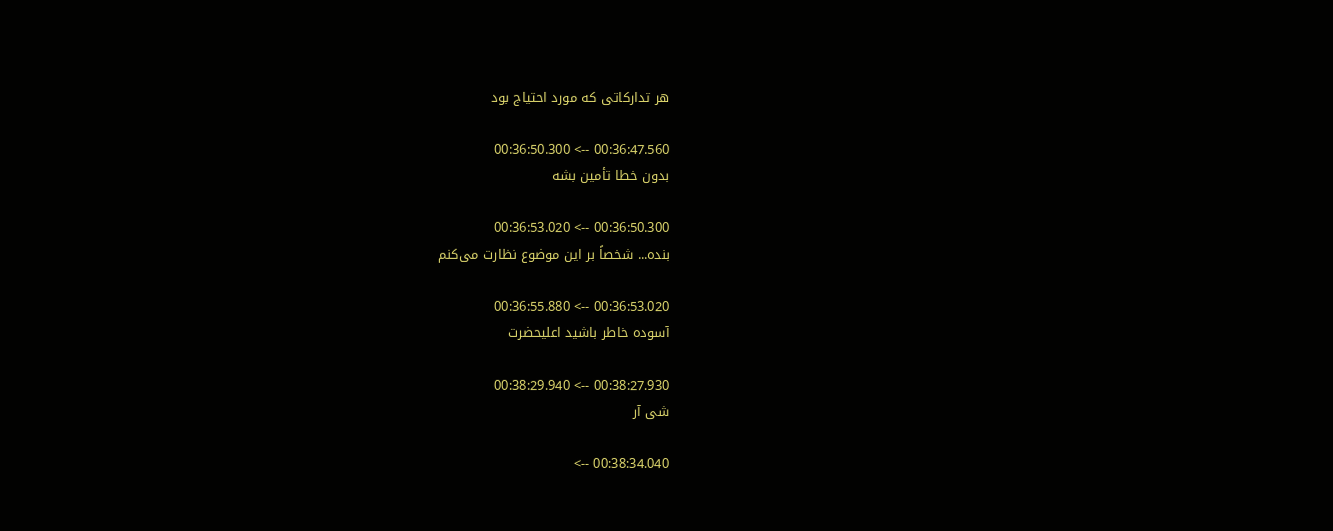هر تدارکاتی که مورد احتیاج بود

00:36:47.560 --> 00:36:50.300
بدون خطا تأمین بشه

00:36:50.300 --> 00:36:53.020
بنده... شخصاً بر این موضوع نظارت می‌کنم

00:36:53.020 --> 00:36:55.880
آسوده خاطر باشید اعلیحضرت

00:38:27.930 --> 00:38:29.940
شی آر

00:38:34.040 -->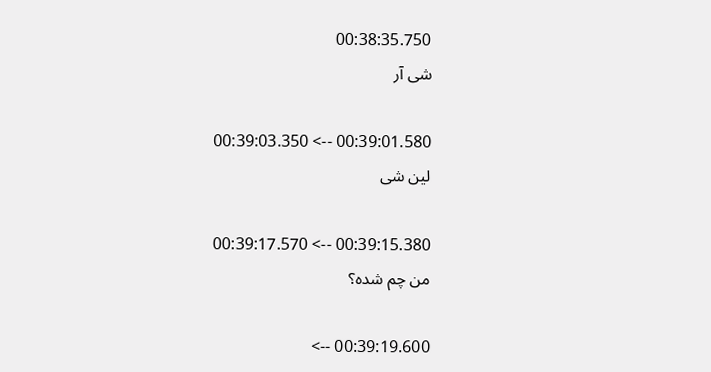00:38:35.750
شی آر

00:39:01.580 --> 00:39:03.350
لین شی

00:39:15.380 --> 00:39:17.570
من چم شده؟

00:39:19.600 -->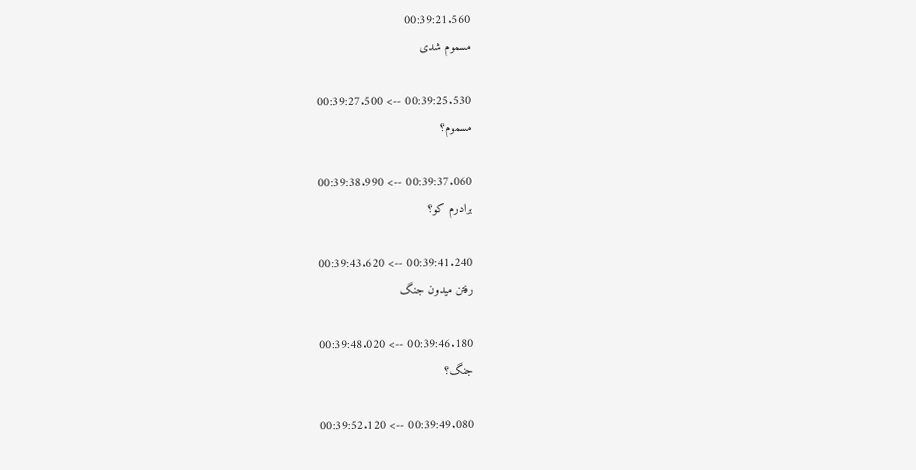00:39:21.560
مسموم شدی

00:39:25.530 --> 00:39:27.500
مسموم؟

00:39:37.060 --> 00:39:38.990
برادرم کو؟

00:39:41.240 --> 00:39:43.620
رفتن میدون جنگ

00:39:46.180 --> 00:39:48.020
جنگ؟

00:39:49.080 --> 00:39:52.120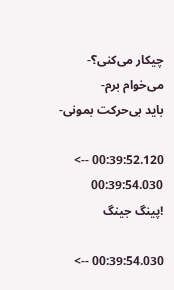چیکار می‌کنی؟-
می‌خوام برم-
باید بی‌حرکت بمونی-

00:39:52.120 --> 00:39:54.030
!پینگ جینگ

00:39:54.030 -->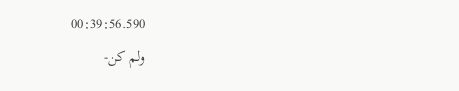00:39:56.590
ولم کن-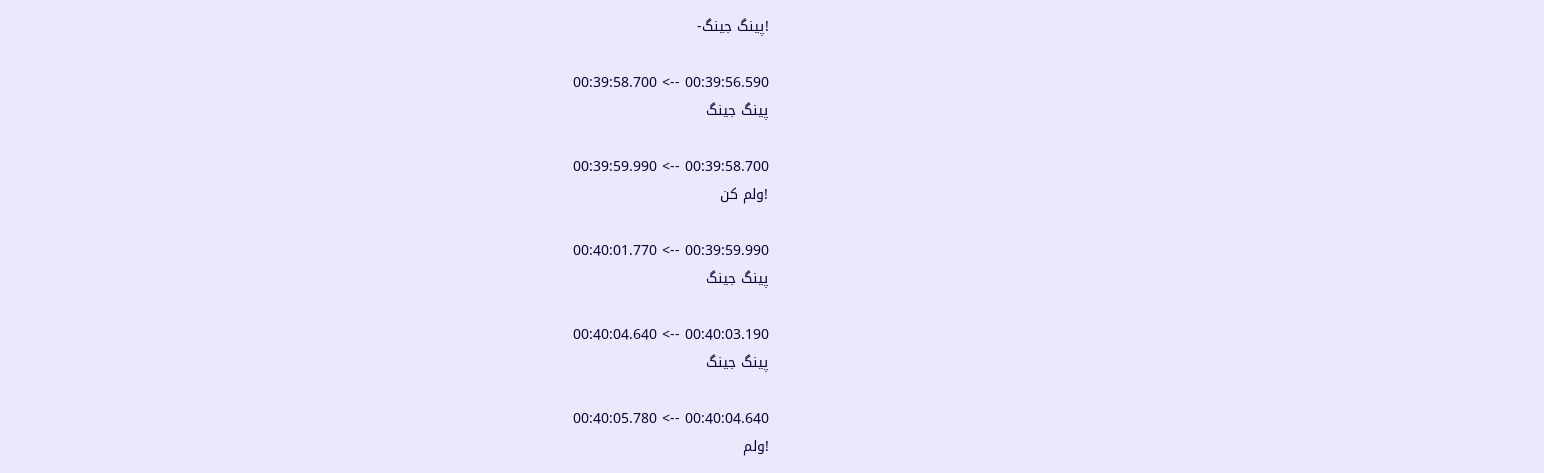!پینگ جینگ-

00:39:56.590 --> 00:39:58.700
پینگ جینگ

00:39:58.700 --> 00:39:59.990
!ولم کن

00:39:59.990 --> 00:40:01.770
پینگ جینگ

00:40:03.190 --> 00:40:04.640
پینگ جینگ

00:40:04.640 --> 00:40:05.780
!ولم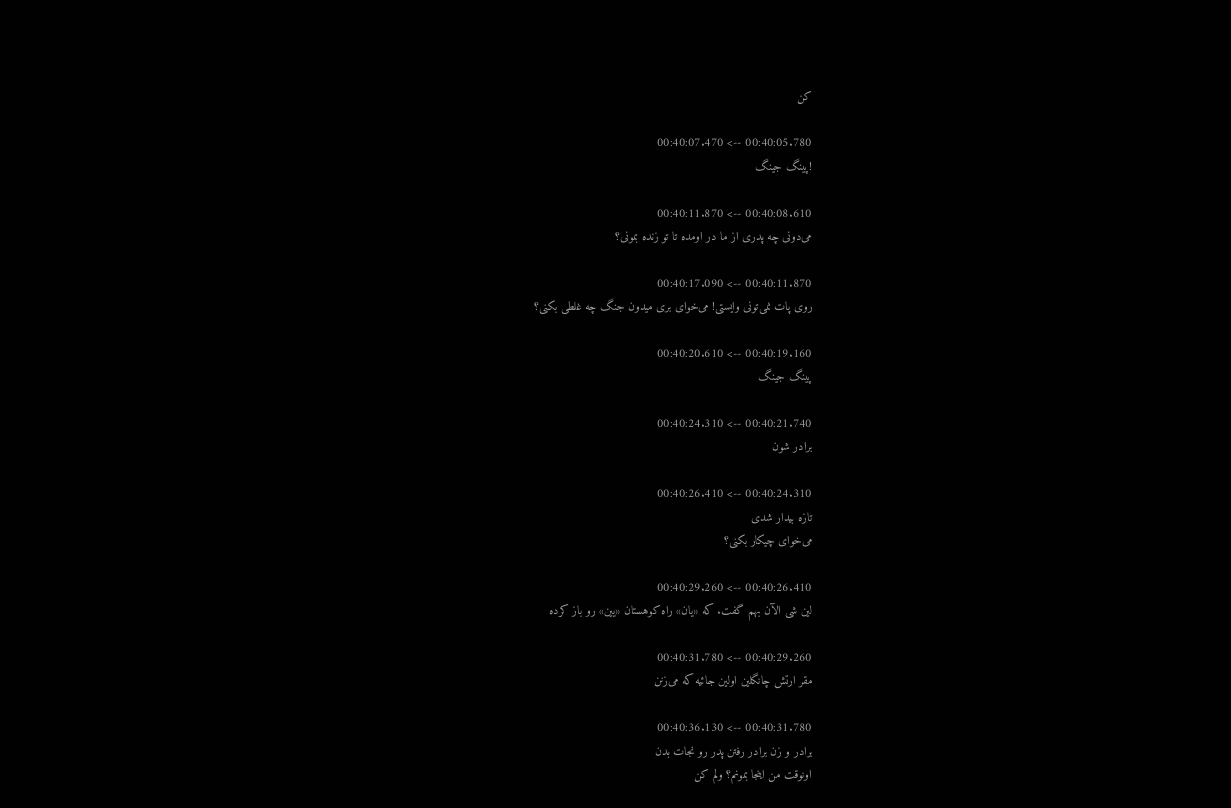کن

00:40:05.780 --> 00:40:07.470
!پینگ جینگ

00:40:08.610 --> 00:40:11.870
می‌دونی چه پدری از ما در اومده تا تو زنده بمونی؟

00:40:11.870 --> 00:40:17.090
روی پات نمی‌تونی وایستی! می‌خوای بری میدون جنگ چه غلطی بکنی؟

00:40:19.160 --> 00:40:20.610
پینگ جینگ

00:40:21.740 --> 00:40:24.310
برادر شون

00:40:24.310 --> 00:40:26.410
تازه بیدار شدی
می‌خوای چیکار بکنی؟

00:40:26.410 --> 00:40:29.260
لین شی الآن بهم گفت. که «یان» راه کوهستان «یین» رو باز کرده

00:40:29.260 --> 00:40:31.780
مقر ارتش چانگلین اولین جائیه که می‌زنن

00:40:31.780 --> 00:40:36.130
برادر و زن برادر رفتن پدر رو نجات بدن
اونوقت من اینجا بمونم؟ ولم کن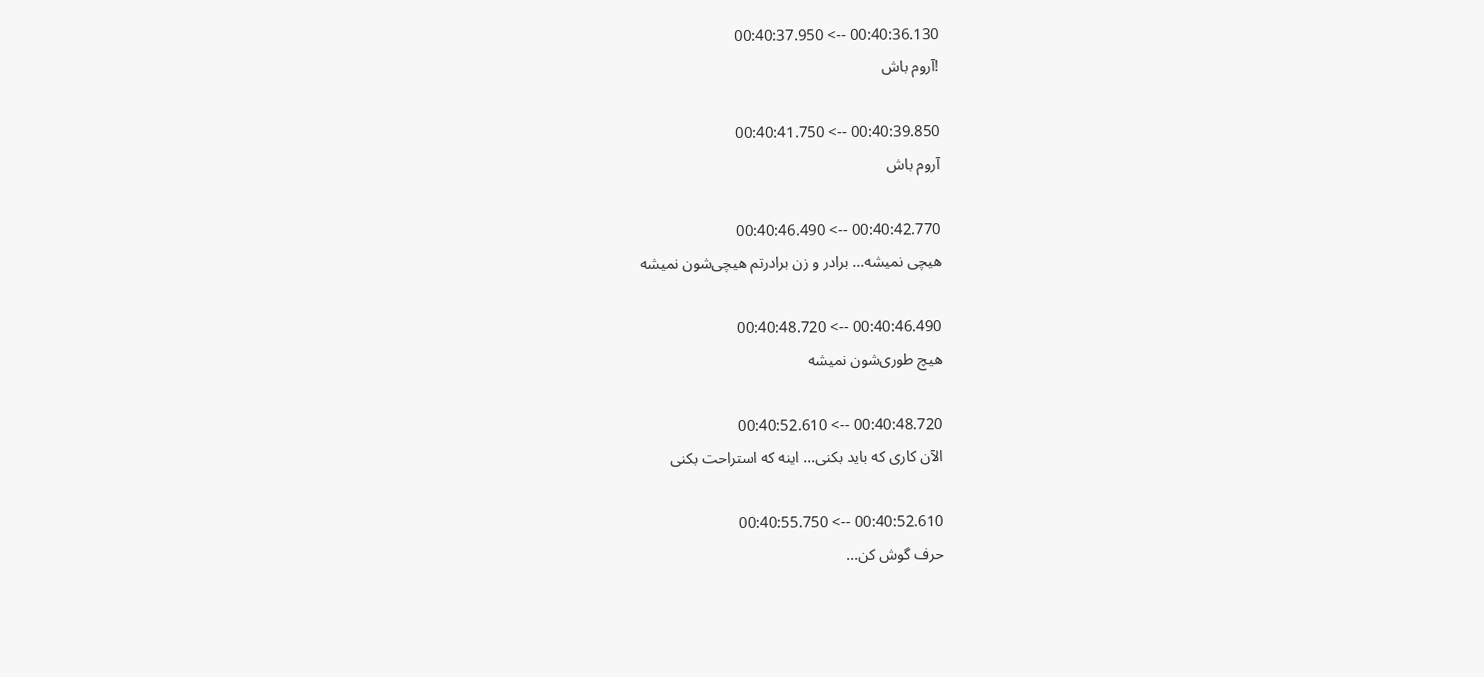00:40:36.130 --> 00:40:37.950
!آروم باش

00:40:39.850 --> 00:40:41.750
آروم باش

00:40:42.770 --> 00:40:46.490
هیچی نمیشه... برادر و زن برادرتم هیچی‌شون نمیشه

00:40:46.490 --> 00:40:48.720
هیچ طوری‌شون نمیشه

00:40:48.720 --> 00:40:52.610
الآن کاری که باید بکنی... اینه که استراحت بکنی

00:40:52.610 --> 00:40:55.750
حرف گوش کن...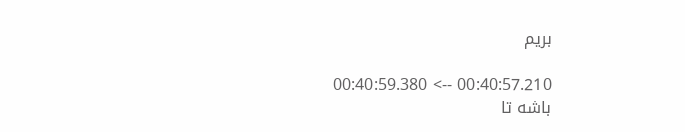بریم

00:40:57.210 --> 00:40:59.380
باشه تا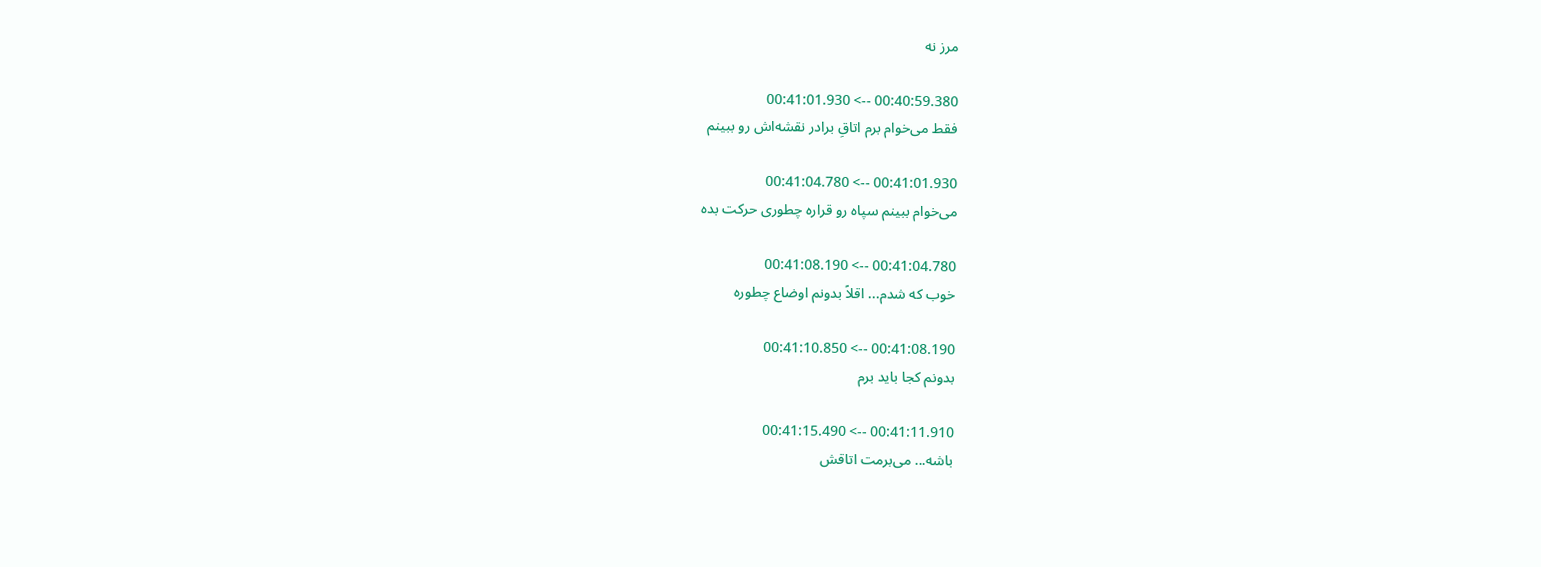مرز نه

00:40:59.380 --> 00:41:01.930
فقط می‌خوام برم اتاقِ برادر نقشه‌اش رو ببینم

00:41:01.930 --> 00:41:04.780
می‌خوام ببینم سپاه رو قراره چطوری حرکت بده

00:41:04.780 --> 00:41:08.190
خوب که شدم... اقلاً بدونم اوضاع چطوره

00:41:08.190 --> 00:41:10.850
بدونم کجا باید برم

00:41:11.910 --> 00:41:15.490
باشه... می‌برمت اتاقش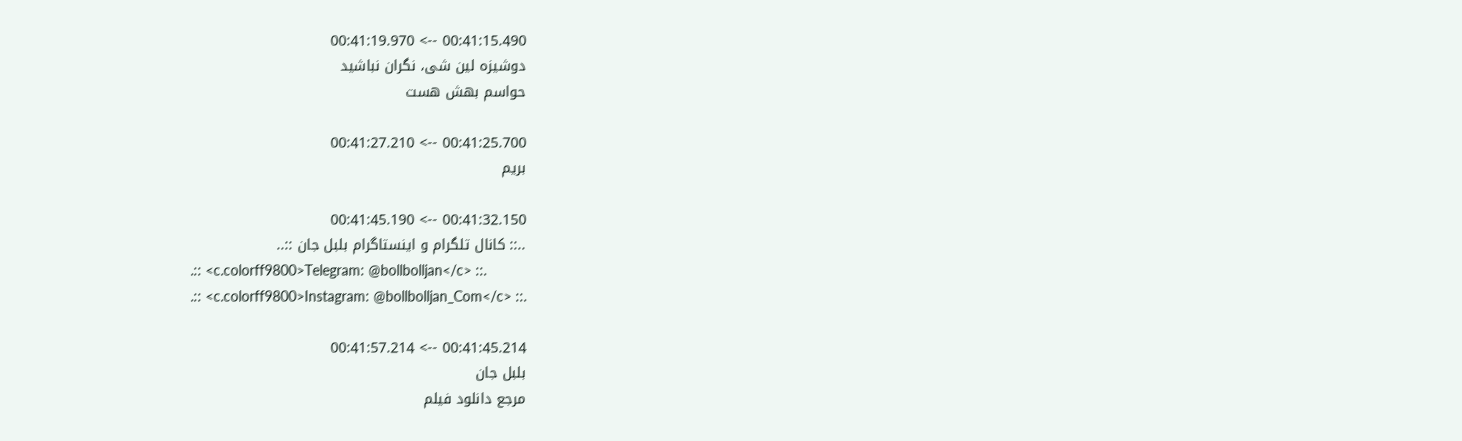00:41:15.490 --> 00:41:19.970
دوشیزه لین شی، نگران نباشید
حواسم بهش هست

00:41:25.700 --> 00:41:27.210
بریم

00:41:32.150 --> 00:41:45.190
..:: کانال تلگرام و اینستاگرام بلبل جان ::..
.:: <c.colorff9800>Telegram: @bollbolljan</c> ::.
.:: <c.colorff9800>Instagram: @bollbolljan_Com</c> ::.

00:41:45.214 --> 00:41:57.214
بلبل جان
مرجع دانلود فيلم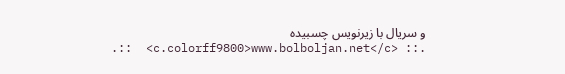و سريال با زيرنويس چسبيده
.::  <c.colorff9800>www.bolboljan.net</c> ::.